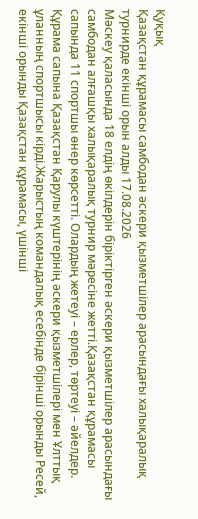Қуқық
Қазақстан құрамасы самбодан әскери қызметшілер арасындағы халықаралық турнирде екінші орын алды 17.08.2026
Мәскеу қаласында 18 елдің өкілдерін біріктірген әскери қызметшілер арасындағы самбодан алғашқы халықаралық турнир мәресіне жетті.Қазақстан құрамасы сапында 11 спортшы өнер көрсетті. Олардың жетеуі – ерлер, төртеуі – әйелдер. Құрама сапына Қазақстан Қарулы күштерінің әскери қызметшілері мен Ұлттық ұланның спортшысы кірді.Жарыстың командалық есебінде бірінші орынды Ресей, екінші орынды Қазақстан құрамасы, үшінші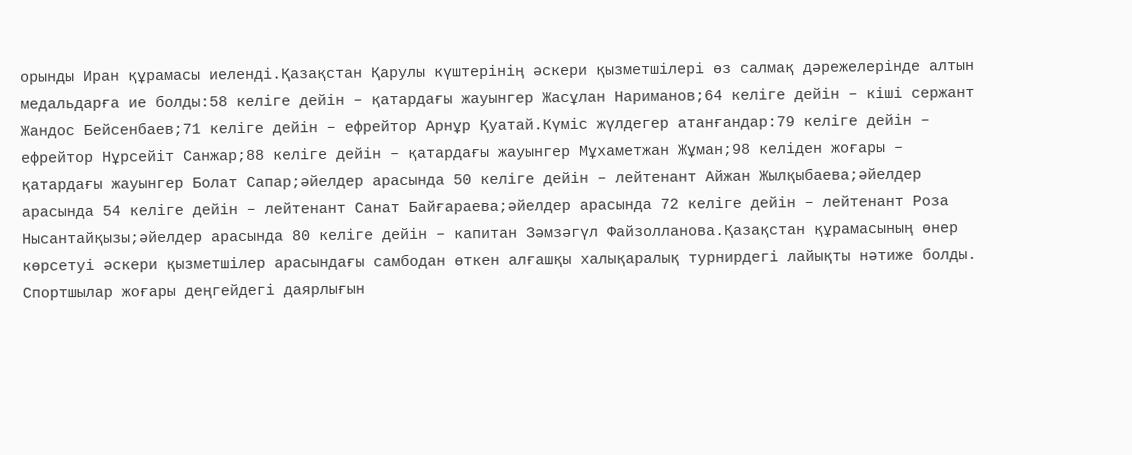орынды Иран құрамасы иеленді.Қазақстан Қарулы күштерінің әскери қызметшілері өз салмақ дәрежелерінде алтын медальдарға ие болды:58 келіге дейін – қатардағы жауынгер Жасұлан Нариманов;64 келіге дейін – кіші сержант Жандос Бейсенбаев;71 келіге дейін – ефрейтор Арнұр Қуатай.Күміс жүлдегер атанғандар:79 келіге дейін – ефрейтор Нұрсейіт Санжар;88 келіге дейін – қатардағы жауынгер Мұхаметжан Жұман;98 келіден жоғары – қатардағы жауынгер Болат Сапар;әйелдер арасында 50 келіге дейін – лейтенант Айжан Жылқыбаева;әйелдер арасында 54 келіге дейін – лейтенант Санат Байғараева;әйелдер арасында 72 келіге дейін – лейтенант Роза Нысантайқызы;әйелдер арасында 80 келіге дейін – капитан Зәмзәгүл Файзолланова.Қазақстан құрамасының өнер көрсетуі әскери қызметшілер арасындағы самбодан өткен алғашқы халықаралық турнирдегі лайықты нәтиже болды. Спортшылар жоғары деңгейдегі даярлығын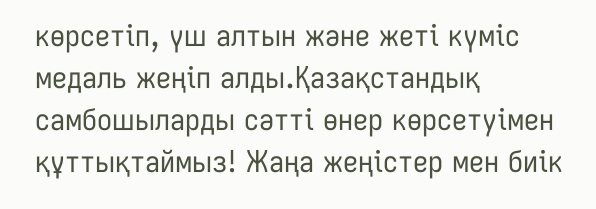көрсетіп, үш алтын және жеті күміс медаль жеңіп алды.Қазақстандық самбошыларды сәтті өнер көрсетуімен құттықтаймыз! Жаңа жеңістер мен биік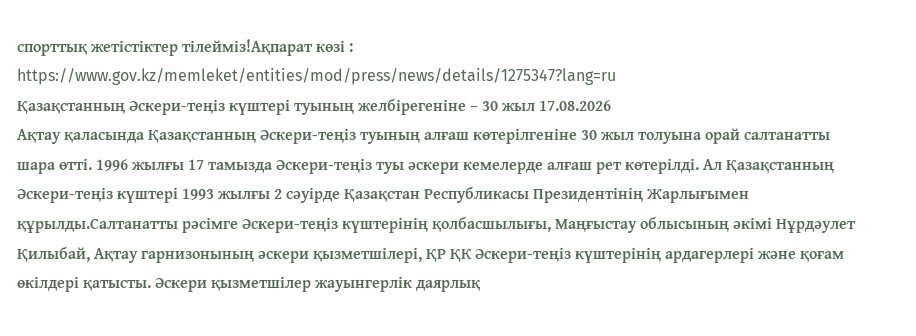спорттық жетістіктер тілейміз!Ақпарат көзі : https://www.gov.kz/memleket/entities/mod/press/news/details/1275347?lang=ru
Қазақстанның Әскери-теңіз күштері туының желбірегеніне – 30 жыл 17.08.2026
Ақтау қаласында Қазақстанның Әскери-теңіз туының алғаш көтерілгеніне 30 жыл толуына орай салтанатты шара өтті. 1996 жылғы 17 тамызда Әскери-теңіз туы әскери кемелерде алғаш рет көтерілді. Ал Қазақстанның Әскери-теңіз күштері 1993 жылғы 2 сәуірде Қазақстан Республикасы Президентінің Жарлығымен құрылды.Салтанатты рәсімге Әскери-теңіз күштерінің қолбасшылығы, Маңғыстау облысының әкімі Нұрдәулет Қилыбай, Ақтау гарнизонының әскери қызметшілері, ҚР ҚК Әскери-теңіз күштерінің ардагерлері және қоғам өкілдері қатысты. Әскери қызметшілер жауынгерлік даярлық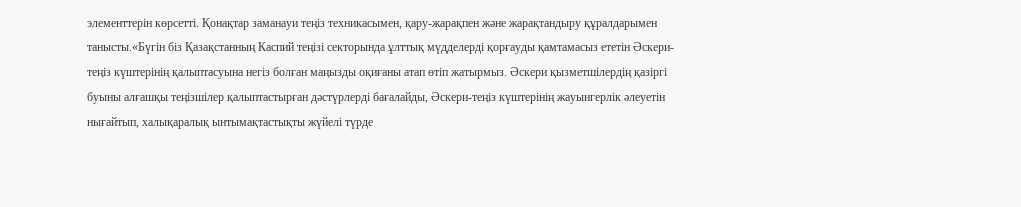элементтерін көрсетті. Қонақтар заманауи теңіз техникасымен, қару-жарақпен және жарақтандыру құралдарымен танысты.«Бүгін біз Қазақстанның Каспий теңізі секторында ұлттық мүдделерді қорғауды қамтамасыз ететін Әскери-теңіз күштерінің қалыптасуына негіз болған маңызды оқиғаны атап өтіп жатырмыз. Әскери қызметшілердің қазіргі буыны алғашқы теңізшілер қалыптастырған дәстүрлерді бағалайды, Әскери-теңіз күштерінің жауынгерлік әлеуетін нығайтып, халықаралық ынтымақтастықты жүйелі түрде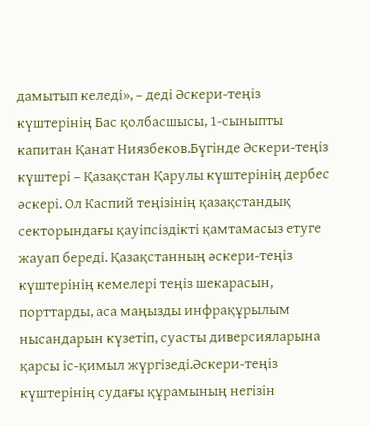дамытып келеді», – деді Әскери-теңіз күштерінің Бас қолбасшысы, 1-сыныпты капитан Қанат Ниязбеков.Бүгінде Әскери-теңіз күштері – Қазақстан Қарулы күштерінің дербес әскері. Ол Каспий теңізінің қазақстандық секторындағы қауіпсіздікті қамтамасыз етуге жауап береді. Қазақстанның әскери-теңіз күштерінің кемелері теңіз шекарасын, порттарды, аса маңызды инфрақұрылым нысандарын күзетіп, суасты диверсияларына қарсы іс-қимыл жүргізеді.Әскери-теңіз күштерінің судағы құрамының негізін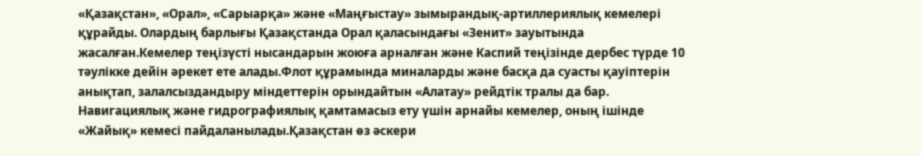«Қазақстан», «Орал», «Сарыарқа» және «Маңғыстау» зымырандық-артиллериялық кемелері құрайды. Олардың барлығы Қазақстанда Орал қаласындағы «Зенит» зауытында жасалған.Кемелер теңізүсті нысандарын жоюға арналған және Каспий теңізінде дербес түрде 10 тәулікке дейін әрекет ете алады.Флот құрамында миналарды және басқа да суасты қауіптерін анықтап, залалсыздандыру міндеттерін орындайтын «Алатау» рейдтік тралы да бар. Навигациялық және гидрографиялық қамтамасыз ету үшін арнайы кемелер, оның ішінде «Жайық» кемесі пайдаланылады.Қазақстан өз әскери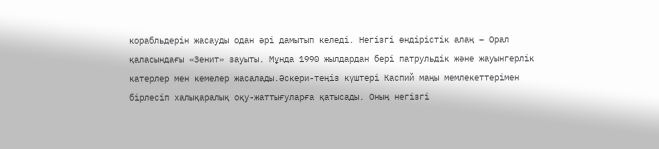корабльдерін жасауды одан әрі дамытып келеді. Негізгі өндірістік алаң – Орал қаласындағы «Зенит» зауыты. Мұнда 1990 жылдардан бері патрульдік және жауынгерлік катерлер мен кемелер жасалады.Әскери-теңіз күштері Каспий маңы мемлекеттерімен бірлесіп халықаралық оқу-жаттығуларға қатысады. Оның негізгі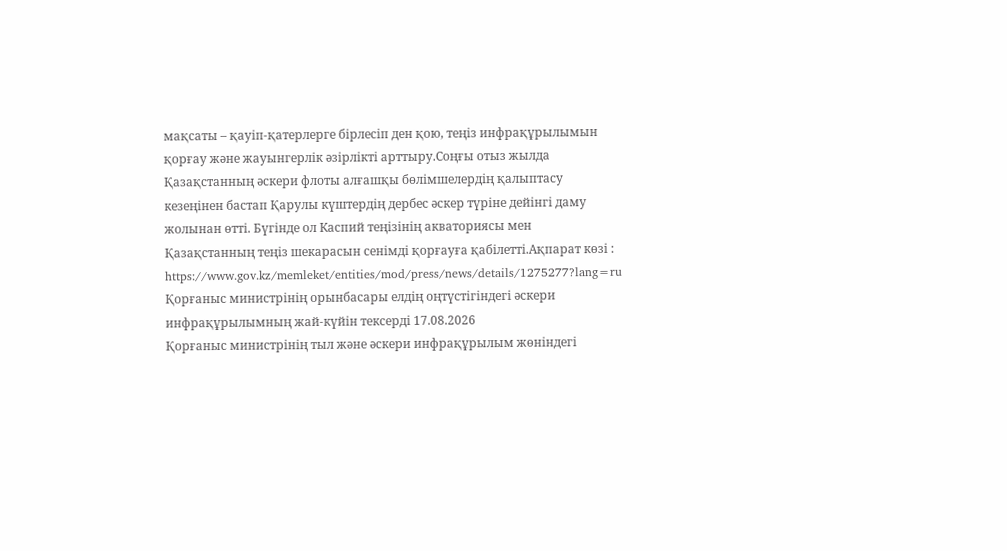мақсаты – қауіп-қатерлерге бірлесіп ден қою, теңіз инфрақұрылымын қорғау және жауынгерлік әзірлікті арттыру.Соңғы отыз жылда Қазақстанның әскери флоты алғашқы бөлімшелердің қалыптасу кезеңінен бастап Қарулы күштердің дербес әскер түріне дейінгі даму жолынан өтті. Бүгінде ол Каспий теңізінің акваториясы мен Қазақстанның теңіз шекарасын сенімді қорғауға қабілетті.Ақпарат көзі : https://www.gov.kz/memleket/entities/mod/press/news/details/1275277?lang=ru
Қорғаныс министрінің орынбасары елдің оңтүстігіндегі әскери инфрақұрылымның жай-күйін тексерді 17.08.2026
Қорғаныс министрінің тыл және әскери инфрақұрылым жөніндегі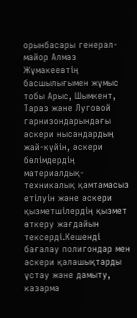орынбасары генерал-майор Алмаз Жұмакеевтің басшылығымен жұмыс тобы Арыс, Шымкент, Тараз және Луговой гарнизондарындағы әскери нысандардың жай-күйін, әскери бөлімдердің материалдық-техникалық қамтамасыз етілуін және әскери қызметшілердің қызмет өткеру жағдайын тексерді.Кешенді бағалау полигондар мен әскери қалашықтарды ұстау және дамыту, казарма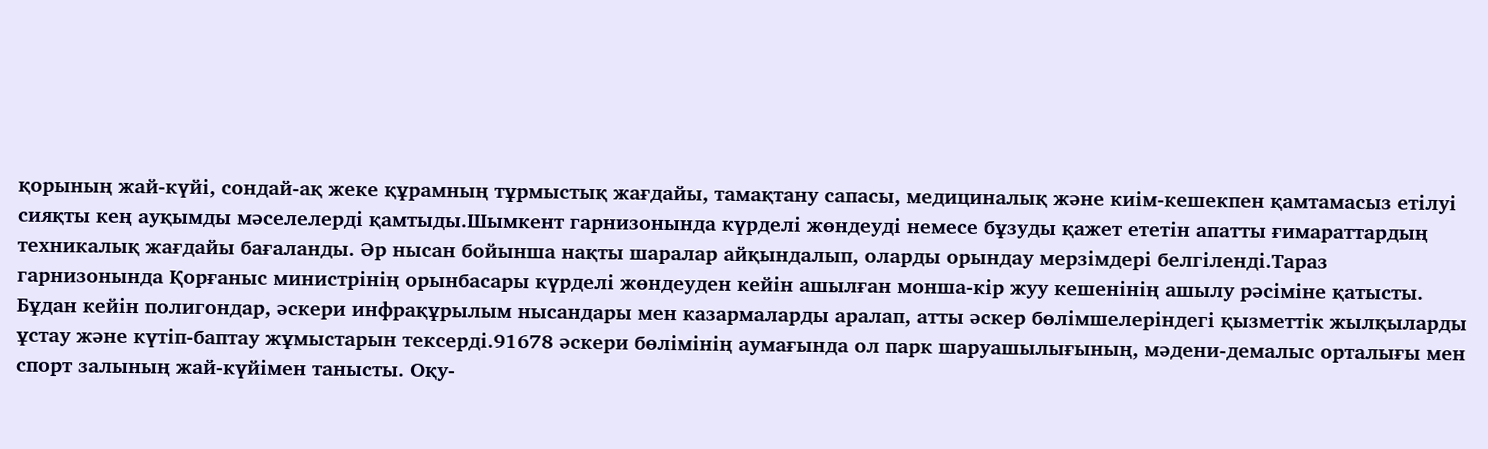қорының жай-күйі, сондай-ақ жеке құрамның тұрмыстық жағдайы, тамақтану сапасы, медициналық және киім-кешекпен қамтамасыз етілуі сияқты кең ауқымды мәселелерді қамтыды.Шымкент гарнизонында күрделі жөндеуді немесе бұзуды қажет ететін апатты ғимараттардың техникалық жағдайы бағаланды. Әр нысан бойынша нақты шаралар айқындалып, оларды орындау мерзімдері белгіленді.Тараз гарнизонында Қорғаныс министрінің орынбасары күрделі жөндеуден кейін ашылған монша-кір жуу кешенінің ашылу рәсіміне қатысты. Бұдан кейін полигондар, әскери инфрақұрылым нысандары мен казармаларды аралап, атты әскер бөлімшелеріндегі қызметтік жылқыларды ұстау және күтіп-баптау жұмыстарын тексерді.91678 әскери бөлімінің аумағында ол парк шаруашылығының, мәдени-демалыс орталығы мен спорт залының жай-күйімен танысты. Оқу-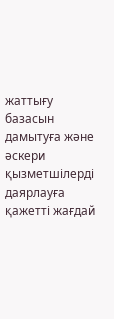жаттығу базасын дамытуға және әскери қызметшілерді даярлауға қажетті жағдай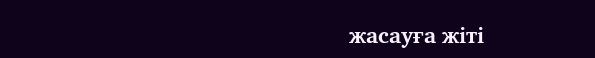жасауға жіті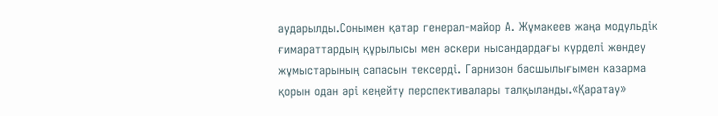аударылды.Сонымен қатар генерал-майор А. Жұмакеев жаңа модульдік ғимараттардың құрылысы мен әскери нысандардағы күрделі жөндеу жұмыстарының сапасын тексерді. Гарнизон басшылығымен казарма қорын одан әрі кеңейту перспективалары талқыланды.«Қаратау»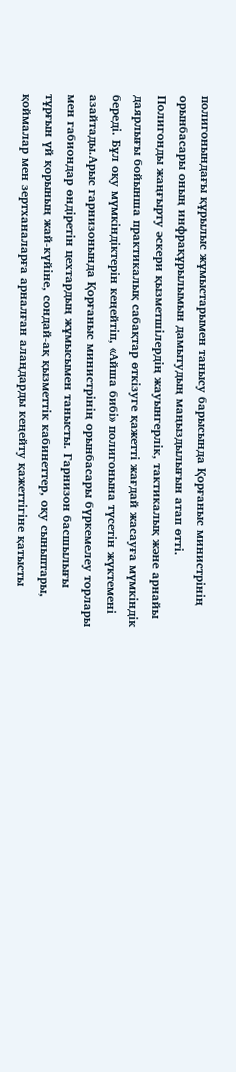полигонындағы құрылыс жұмыстарымен танысу барысында Қорғаныс министрінің орынбасары оның инфрақұрылымын дамытудың маңыздылығын атап өтті. Полигонды жаңғырту әскери қызметшілердің жауынгерлік, тактикалық және арнайы даярлығы бойынша практикалық сабақтар өткізуге қажетті жағдай жасауға мүмкіндік береді. Бұл оқу мүмкіндіктерін кеңейтіп, «Айша бибі» полигонына түсетін жүктемені азайтады.Арыс гарнизонында Қорғаныс министрінің орынбасары бүркемелеу торлары мен габиондар өндіретін цехтардың жұмысымен танысты. Гарнизон басшылығы тұрғын үй қорының жай-күйіне, сондай-ақ қызметтік кабинеттер, оқу сыныптары, қоймалар мен зертханаларға арналған алаңдарды кеңейту қажеттігіне қатысты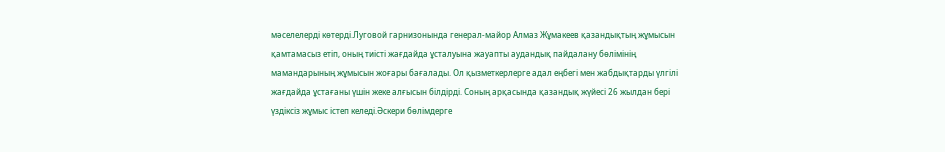мәселелерді көтерді.Луговой гарнизонында генерал-майор Алмаз Жұмакеев қазандықтың жұмысын қамтамасыз етіп, оның тиісті жағдайда ұсталуына жауапты аудандық пайдалану бөлімінің мамандарының жұмысын жоғары бағалады. Ол қызметкерлерге адал еңбегі мен жабдықтарды үлгілі жағдайда ұстағаны үшін жеке алғысын білдірді. Соның арқасында қазандық жүйесі 26 жылдан бері үздіксіз жұмыс істеп келеді.Әскери бөлімдерге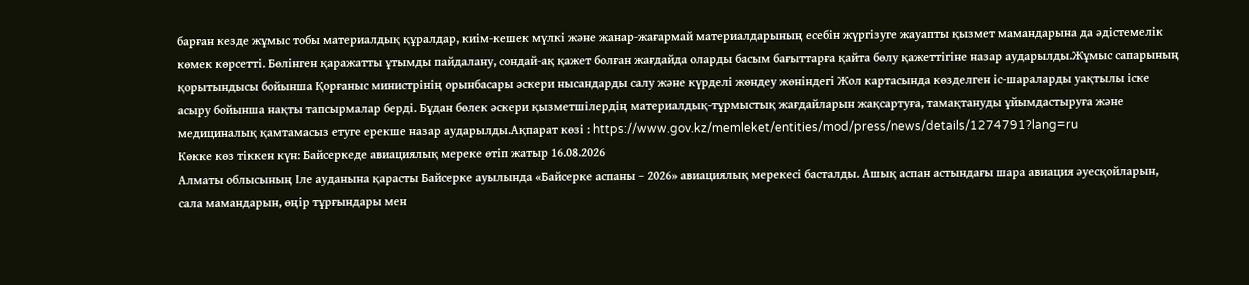барған кезде жұмыс тобы материалдық құралдар, киім-кешек мүлкі және жанар-жағармай материалдарының есебін жүргізуге жауапты қызмет мамандарына да әдістемелік көмек көрсетті. Бөлінген қаражатты ұтымды пайдалану, сондай-ақ қажет болған жағдайда оларды басым бағыттарға қайта бөлу қажеттігіне назар аударылды.Жұмыс сапарының қорытындысы бойынша Қорғаныс министрінің орынбасары әскери нысандарды салу және күрделі жөндеу жөніндегі Жол картасында көзделген іс-шараларды уақтылы іске асыру бойынша нақты тапсырмалар берді. Бұдан бөлек әскери қызметшілердің материалдық-тұрмыстық жағдайларын жақсартуға, тамақтануды ұйымдастыруға және медициналық қамтамасыз етуге ерекше назар аударылды.Ақпарат көзі : https://www.gov.kz/memleket/entities/mod/press/news/details/1274791?lang=ru
Көкке көз тіккен күн: Байсеркеде авиациялық мереке өтіп жатыр 16.08.2026
Алматы облысының Іле ауданына қарасты Байсерке ауылында «Байсерке аспаны – 2026» авиациялық мерекесі басталды. Ашық аспан астындағы шара авиация әуесқойларын, сала мамандарын, өңір тұрғындары мен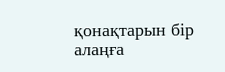қонақтарын бір алаңға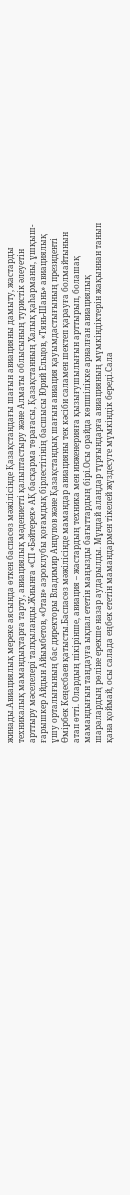жинады.Авиациялық мереке аясында өткен баспасөз мәжілісінде Қазақстандағы шағын авиацияны дамыту, жастарды техникалық мамандықтарға тарту, авиациялық мәдениетті қалыптастыру және Алматы облысының туристік әлеуетін арттыру мәселелері талқыланды.Жиынға «СП «Бәйтерек» АҚ басқарма төрағасы, Қазақстанның Халық қаһарманы, ұшқыш-ғарышкер Айдын Айымбетов, «Отан» аэроклубы қоғамдық бірлестігінің басшысы Юрий Ельцов, «Тянь-Шань» авиациялық ұшу орталығының бас директоры Владимир Анцупов және Қазақстандық шағын авиация қауымдастығының президенті Өмірбек Кеңесбаев қатысты.Баспасөз мәжілісінде мамандар авиацияны тек кәсіби саламен шектеп қарауға болмайтынын атап өтті. Олардың пікірінше, авиация – жастардың техника мен инженерияға қызығушылығын арттырып, болашақ мамандығын таңдауға ықпал ететін маңызды бағыттардың бірі.Осы орайда көпшілікке арналған авиациялық шаралардың рөліне ерекше назар аударылды. Мұндай алаңдар тұрғындарға авиацияның мүмкіндіктерін жақыннан танып қана қоймай, осы салада еңбек ететін мамандармен тікелей жүздесуге мүмкіндік береді.Сала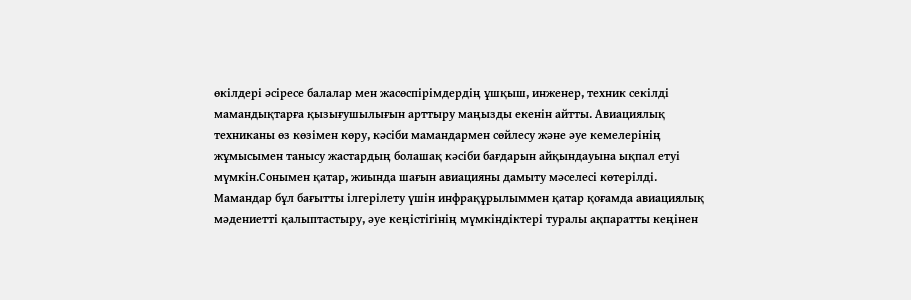өкілдері әсіресе балалар мен жасөспірімдердің ұшқыш, инженер, техник секілді мамандықтарға қызығушылығын арттыру маңызды екенін айтты. Авиациялық техниканы өз көзімен көру, кәсіби мамандармен сөйлесу және әуе кемелерінің жұмысымен танысу жастардың болашақ кәсіби бағдарын айқындауына ықпал етуі мүмкін.Сонымен қатар, жиында шағын авиацияны дамыту мәселесі көтерілді. Мамандар бұл бағытты ілгерілету үшін инфрақұрылыммен қатар қоғамда авиациялық мәдениетті қалыптастыру, әуе кеңістігінің мүмкіндіктері туралы ақпаратты кеңінен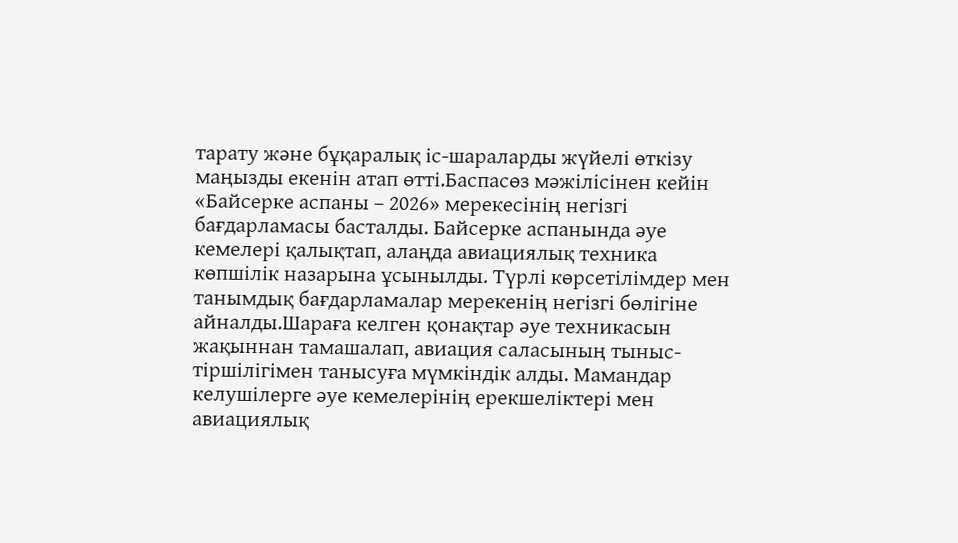тарату және бұқаралық іс-шараларды жүйелі өткізу маңызды екенін атап өтті.Баспасөз мәжілісінен кейін «Байсерке аспаны – 2026» мерекесінің негізгі бағдарламасы басталды. Байсерке аспанында әуе кемелері қалықтап, алаңда авиациялық техника көпшілік назарына ұсынылды. Түрлі көрсетілімдер мен танымдық бағдарламалар мерекенің негізгі бөлігіне айналды.Шараға келген қонақтар әуе техникасын жақыннан тамашалап, авиация саласының тыныс-тіршілігімен танысуға мүмкіндік алды. Мамандар келушілерге әуе кемелерінің ерекшеліктері мен авиациялық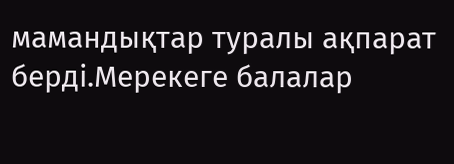мамандықтар туралы ақпарат берді.Мерекеге балалар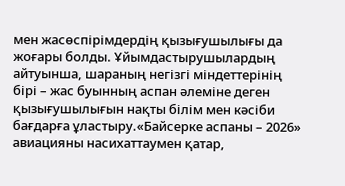мен жасөспірімдердің қызығушылығы да жоғары болды. Ұйымдастырушылардың айтуынша, шараның негізгі міндеттерінің бірі – жас буынның аспан әлеміне деген қызығушылығын нақты білім мен кәсіби бағдарға ұластыру.«Байсерке аспаны – 2026» авиацияны насихаттаумен қатар,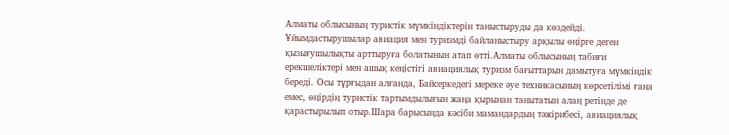Алматы облысының туристік мүмкіндіктерін таныстыруды да көздейді. Ұйымдастырушылар авиация мен туризмді байланыстыру арқылы өңірге деген қызығушылықты арттыруға болатынын атап өтті.Алматы облысының табиғи ерекшеліктері мен ашық кеңістігі авиациялық туризм бағыттарын дамытуға мүмкіндік береді. Осы тұрғыдан алғанда, Байсеркедегі мереке әуе техникасының көрсетілімі ғана емес, өңірдің туристік тартымдылығын жаңа қырынан танытатын алаң ретінде де қарастырылып отыр.Шара барысында кәсіби мамандардың тәжірибесі, авиациялық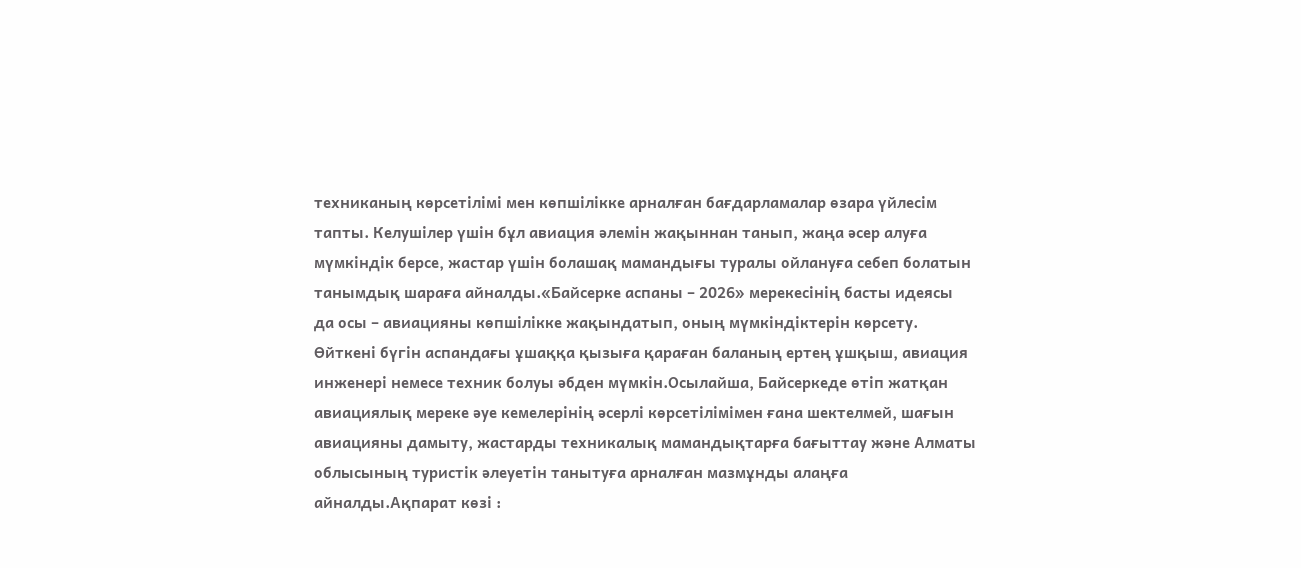техниканың көрсетілімі мен көпшілікке арналған бағдарламалар өзара үйлесім тапты. Келушілер үшін бұл авиация әлемін жақыннан танып, жаңа әсер алуға мүмкіндік берсе, жастар үшін болашақ мамандығы туралы ойлануға себеп болатын танымдық шараға айналды.«Байсерке аспаны – 2026» мерекесінің басты идеясы да осы – авиацияны көпшілікке жақындатып, оның мүмкіндіктерін көрсету. Өйткені бүгін аспандағы ұшаққа қызыға қараған баланың ертең ұшқыш, авиация инженері немесе техник болуы әбден мүмкін.Осылайша, Байсеркеде өтіп жатқан авиациялық мереке әуе кемелерінің әсерлі көрсетілімімен ғана шектелмей, шағын авиацияны дамыту, жастарды техникалық мамандықтарға бағыттау және Алматы облысының туристік әлеуетін танытуға арналған мазмұнды алаңға айналды.Ақпарат көзі :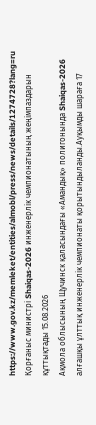https://www.gov.kz/memleket/entities/almobl/press/news/details/1274728?lang=ru
Қорғаныс министрі Shaiqas-2026 инженерлік чемпионатының жеңімпаздарын құттықтады 15.08.2026
Ақмола облысының Щучинск қаласындағы «Амандық» полигонында Shaiqas-2026 алғашқы ұлттық инженерлік чемпионаты қорытындыланды.Ауқымды шараға 17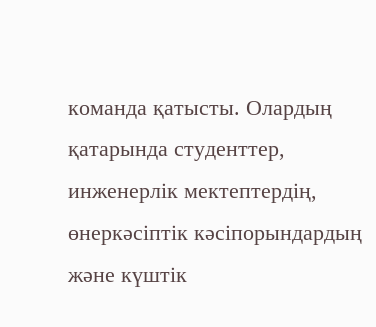команда қатысты. Олардың қатарында студенттер, инженерлік мектептердің, өнеркәсіптік кәсіпорындардың және күштік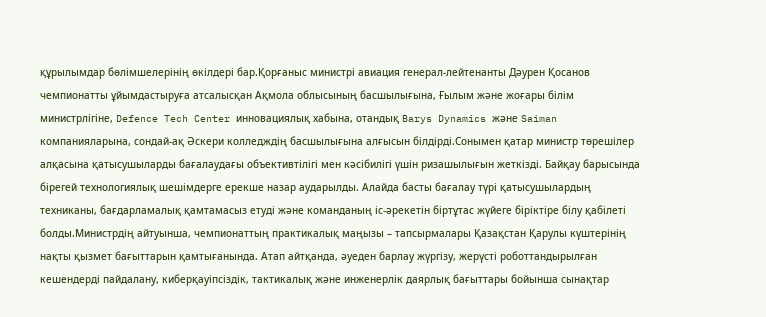құрылымдар бөлімшелерінің өкілдері бар.Қорғаныс министрі авиация генерал-лейтенанты Дәурен Қосанов чемпионатты ұйымдастыруға атсалысқан Ақмола облысының басшылығына, Ғылым және жоғары білім министрлігіне, Defence Tech Center инновациялық хабына, отандық Barys Dynamics және Saiman компанияларына, сондай-ақ Әскери колледждің басшылығына алғысын білдірді.Сонымен қатар министр төрешілер алқасына қатысушыларды бағалаудағы объективтілігі мен кәсібилігі үшін ризашылығын жеткізді. Байқау барысында бірегей технологиялық шешімдерге ерекше назар аударылды. Алайда басты бағалау түрі қатысушылардың техниканы, бағдарламалық қамтамасыз етуді және команданың іс-әрекетін біртұтас жүйеге біріктіре білу қабілеті болды.Министрдің айтуынша, чемпионаттың практикалық маңызы – тапсырмалары Қазақстан Қарулы күштерінің нақты қызмет бағыттарын қамтығанында. Атап айтқанда, әуеден барлау жүргізу, жерүсті роботтандырылған кешендерді пайдалану, киберқауіпсіздік, тактикалық және инженерлік даярлық бағыттары бойынша сынақтар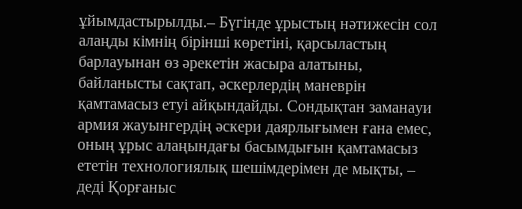ұйымдастырылды.– Бүгінде ұрыстың нәтижесін сол алаңды кімнің бірінші көретіні, қарсыластың барлауынан өз әрекетін жасыра алатыны, байланысты сақтап, әскерлердің маневрін қамтамасыз етуі айқындайды. Сондықтан заманауи армия жауынгердің әскери даярлығымен ғана емес, оның ұрыс алаңындағы басымдығын қамтамасыз ететін технологиялық шешімдерімен де мықты, – деді Қорғаныс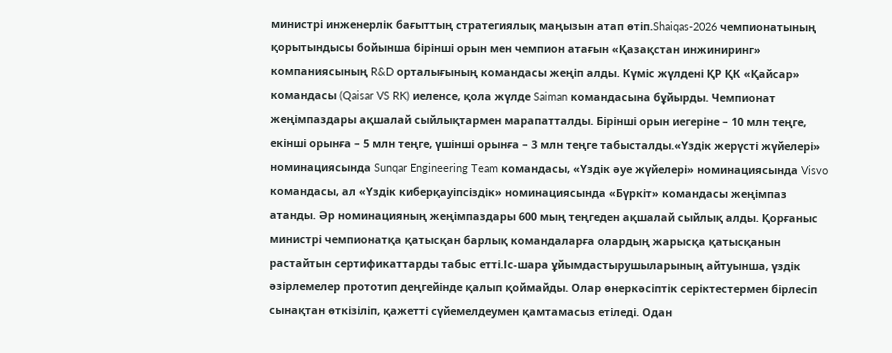министрі инженерлік бағыттың стратегиялық маңызын атап өтіп.Shaiqas-2026 чемпионатының қорытындысы бойынша бірінші орын мен чемпион атағын «Қазақстан инжиниринг» компаниясының R&D орталығының командасы жеңіп алды. Күміс жүлдені ҚР ҚК «Қайсар» командасы (Qaisar VS RK) иеленсе, қола жүлде Saiman командасына бұйырды. Чемпионат жеңімпаздары ақшалай сыйлықтармен марапатталды. Бірінші орын иегеріне – 10 млн теңге, екінші орынға – 5 млн теңге, үшінші орынға – 3 млн теңге табысталды.«Үздік жерүсті жүйелері» номинациясында Sunqar Engineering Team командасы, «Үздік әуе жүйелері» номинациясында Visvo командасы, ал «Үздік киберқауіпсіздік» номинациясында «Бүркіт» командасы жеңімпаз атанды. Әр номинацияның жеңімпаздары 600 мың теңгеден ақшалай сыйлық алды. Қорғаныс министрі чемпионатқа қатысқан барлық командаларға олардың жарысқа қатысқанын растайтын сертификаттарды табыс етті.Іс-шара ұйымдастырушыларының айтуынша, үздік әзірлемелер прототип деңгейінде қалып қоймайды. Олар өнеркәсіптік серіктестермен бірлесіп сынақтан өткізіліп, қажетті сүйемелдеумен қамтамасыз етіледі. Одан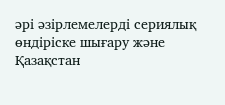әрі әзірлемелерді сериялық өндіріске шығару және Қазақстан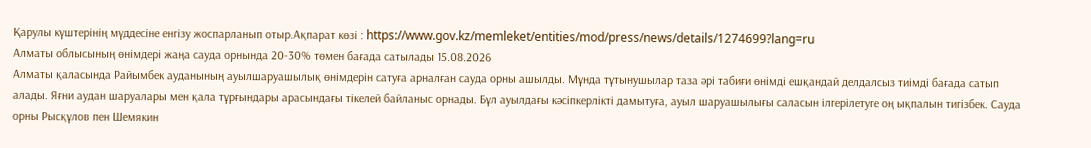Қарулы күштерінің мүддесіне енгізу жоспарланып отыр.Ақпарат көзі : https://www.gov.kz/memleket/entities/mod/press/news/details/1274699?lang=ru
Алматы облысының өнімдері жаңа сауда орнында 20-30% төмен бағада сатылады 15.08.2026
Алматы қаласында Райымбек ауданының ауылшаруашылық өнімдерін сатуға арналған сауда орны ашылды. Мұнда тұтынушылар таза әрі табиғи өнімді ешқандай делдалсыз тиімді бағада сатып алады. Яғни аудан шаруалары мен қала тұрғындары арасындағы тікелей байланыс орнады. Бұл ауылдағы кәсіпкерлікті дамытуға, ауыл шаруашылығы саласын ілгерілетуге оң ықпалын тигізбек. Сауда орны Рысқұлов пен Шемякин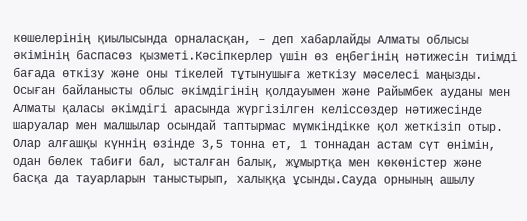көшелерінің қиылысында орналасқан, – деп хабарлайды Алматы облысы әкімінің баспасөз қызметі.Кәсіпкерлер үшін өз еңбегінің нәтижесін тиімді бағада өткізу және оны тікелей тұтынушыға жеткізу мәселесі маңызды. Осыған байланысты облыс әкімдігінің қолдауымен және Райымбек ауданы мен Алматы қаласы әкімдігі арасында жүргізілген келіссөздер нәтижесінде шаруалар мен малшылар осындай таптырмас мүмкіндікке қол жеткізіп отыр. Олар алғашқы күннің өзінде 3,5 тонна ет, 1 тоннадан астам сүт өнімін, одан бөлек табиғи бал, ысталған балық, жұмыртқа мен көкөністер және басқа да тауарларын таныстырып, халыққа ұсынды.Сауда орнының ашылу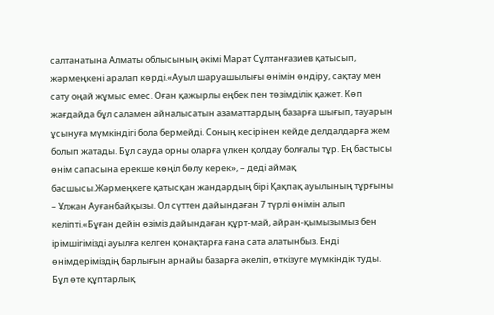салтанатына Алматы облысының әкімі Марат Сұлтанғазиев қатысып, жәрмеңкені аралап көрді.«Ауыл шаруашылығы өнімін өндіру, сақтау мен сату оңай жұмыс емес. Оған қажырлы еңбек пен төзімділік қажет. Көп жағдайда бұл саламен айналысатын азаматтардың базарға шығып, тауарын ұсынуға мүмкіндігі бола бермейді. Соның кесірінен кейде делдалдарға жем болып жатады. Бұл сауда орны оларға үлкен қолдау болғалы тұр. Ең бастысы өнім сапасына ерекше көңіл бөлу керек», – деді аймақ басшысы.Жәрмеңкеге қатысқан жандардың бірі Қақпақ ауылының тұрғыны – Ұлжан Ауғанбайқызы. Ол сүттен дайындаған 7 түрлі өнімін алып келіпті.«Бұған дейін өзіміз дайындаған құрт-май, айран-қымызымыз бен ірімшігімізді ауылға келген қонақтарға ғана сата алатынбыз. Енді өнімдеріміздің барлығын арнайы базарға әкеліп, өткізуге мүмкіндік туды. Бұл өте құптарлық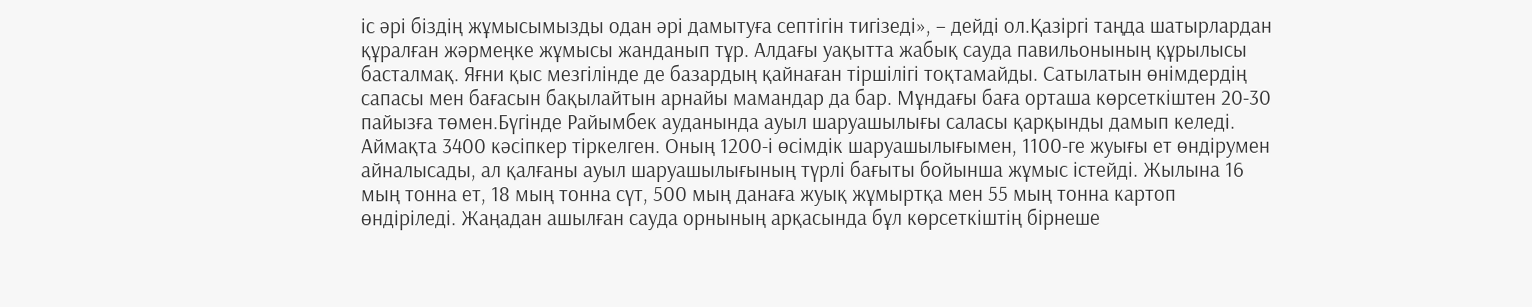іс әрі біздің жұмысымызды одан әрі дамытуға септігін тигізеді», – дейді ол.Қазіргі таңда шатырлардан құралған жәрмеңке жұмысы жанданып тұр. Алдағы уақытта жабық сауда павильонының құрылысы басталмақ. Яғни қыс мезгілінде де базардың қайнаған тіршілігі тоқтамайды. Сатылатын өнімдердің сапасы мен бағасын бақылайтын арнайы мамандар да бар. Мұндағы баға орташа көрсеткіштен 20-30 пайызға төмен.Бүгінде Райымбек ауданында ауыл шаруашылығы саласы қарқынды дамып келеді. Аймақта 3400 кәсіпкер тіркелген. Оның 1200-і өсімдік шаруашылығымен, 1100-ге жуығы ет өндірумен айналысады, ал қалғаны ауыл шаруашылығының түрлі бағыты бойынша жұмыс істейді. Жылына 16 мың тонна ет, 18 мың тонна сүт, 500 мың данаға жуық жұмыртқа мен 55 мың тонна картоп өндіріледі. Жаңадан ашылған сауда орнының арқасында бұл көрсеткіштің бірнеше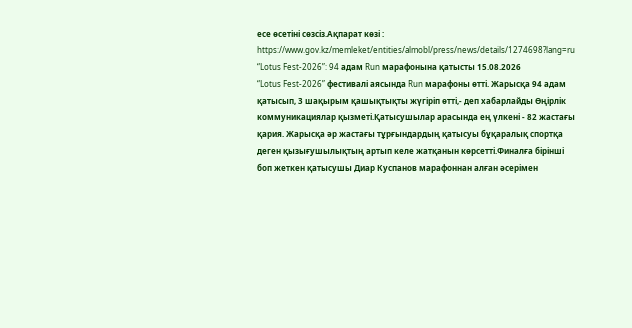есе өсетіні сөзсіз.Ақпарат көзі : https://www.gov.kz/memleket/entities/almobl/press/news/details/1274698?lang=ru
“Lotus Fest-2026”: 94 адам Run марафонына қатысты 15.08.2026
“Lotus Fest-2026” фестивалі аясында Run марафоны өтті. Жарысқа 94 адам қатысып, 3 шақырым қашықтықты жүгіріп өтті,- деп хабарлайды Өңірлік коммуникациялар қызметі.Қатысушылар арасында ең үлкені - 82 жастағы қария. Жарысқа әр жастағы тұрғындардың қатысуы бұқаралық спортқа деген қызығушылықтың артып келе жатқанын көрсетті.Финалға бірінші боп жеткен қатысушы Диар Куспанов марафоннан алған әсерімен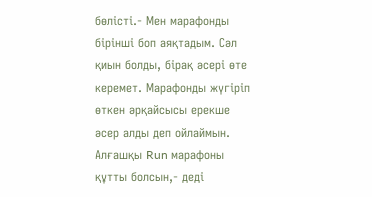бөлісті.- Мен марафонды бірінші боп аяқтадым. Сәл қиын болды, бірақ әсері өте керемет. Марафонды жүгіріп өткен әрқайсысы ерекше әсер алды деп ойлаймын. Алғашқы Run марафоны құтты болсын,- деді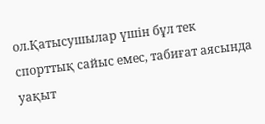ол.Қатысушылар үшін бұл тек спорттық сайыс емес, табиғат аясында уақыт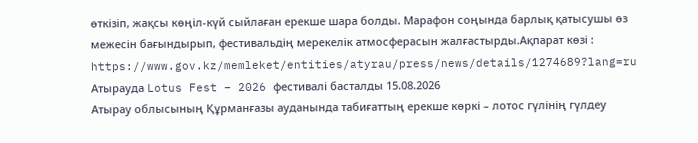өткізіп, жақсы көңіл-күй сыйлаған ерекше шара болды. Марафон соңында барлық қатысушы өз межесін бағындырып, фестивальдің мерекелік атмосферасын жалғастырды.Ақпарат көзі : https://www.gov.kz/memleket/entities/atyrau/press/news/details/1274689?lang=ru
Атырауда Lotus Fest – 2026 фестивалі басталды 15.08.2026
Атырау облысының Құрманғазы ауданында табиғаттың ерекше көркі – лотос гүлінің гүлдеу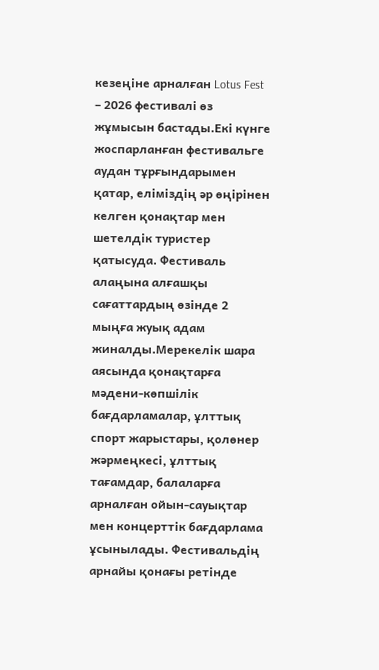кезеңіне арналған Lotus Fest – 2026 фестивалі өз жұмысын бастады.Екі күнге жоспарланған фестивальге аудан тұрғындарымен қатар, еліміздің әр өңірінен келген қонақтар мен шетелдік туристер қатысуда. Фестиваль алаңына алғашқы сағаттардың өзінде 2 мыңға жуық адам жиналды.Мерекелік шара аясында қонақтарға мәдени-көпшілік бағдарламалар, ұлттық спорт жарыстары, қолөнер жәрмеңкесі, ұлттық тағамдар, балаларға арналған ойын-сауықтар мен концерттік бағдарлама ұсынылады. Фестивальдің арнайы қонағы ретінде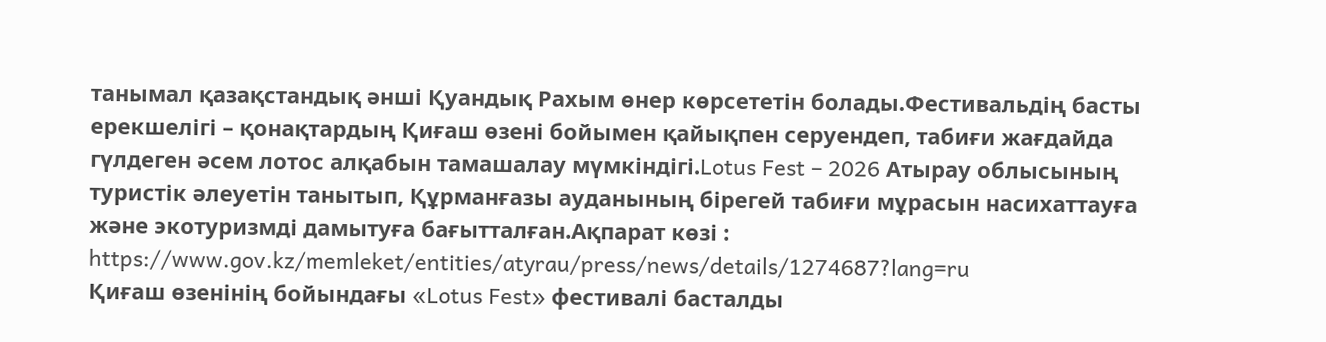танымал қазақстандық әнші Қуандық Рахым өнер көрсететін болады.Фестивальдің басты ерекшелігі – қонақтардың Қиғаш өзені бойымен қайықпен серуендеп, табиғи жағдайда гүлдеген әсем лотос алқабын тамашалау мүмкіндігі.Lotus Fest – 2026 Атырау облысының туристік әлеуетін танытып, Құрманғазы ауданының бірегей табиғи мұрасын насихаттауға және экотуризмді дамытуға бағытталған.Ақпарат көзі : https://www.gov.kz/memleket/entities/atyrau/press/news/details/1274687?lang=ru
Қиғаш өзенінің бойындағы «Lotus Fest» фестивалі басталды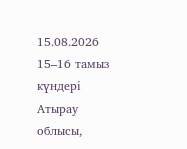15.08.2026
15–16 тамыз күндері Атырау облысы,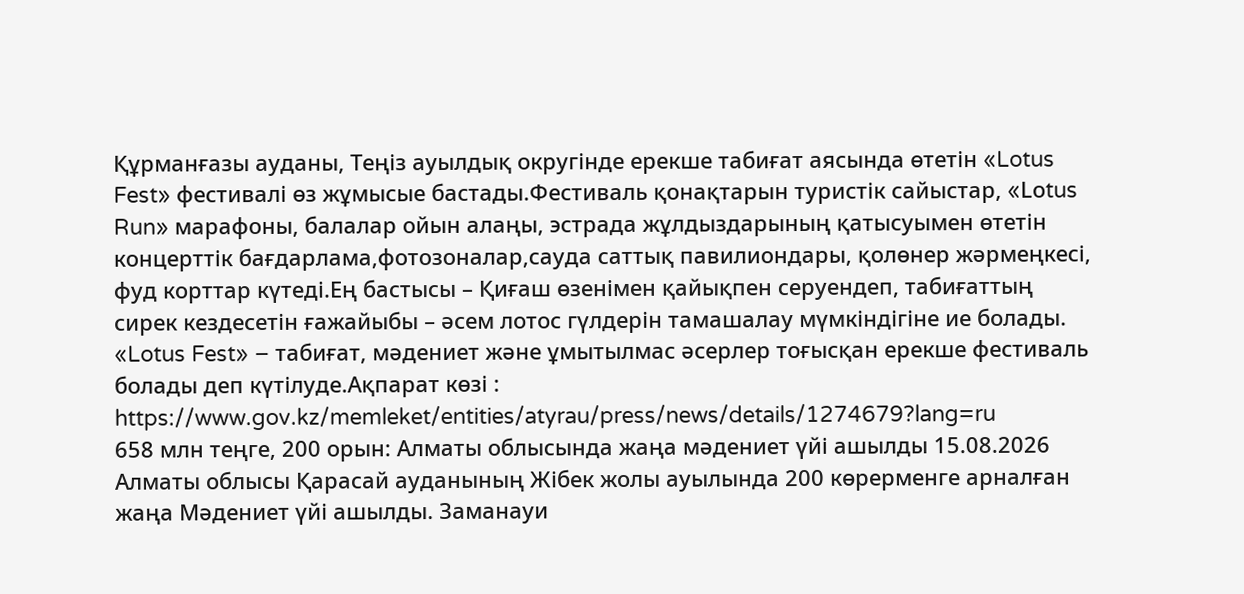Құрманғазы ауданы, Теңіз ауылдық округінде ерекше табиғат аясында өтетін «Lotus Fest» фестивалі өз жұмысые бастады.Фестиваль қонақтарын туристік сайыстар, «Lоtus Run» марафоны, балалар ойын алаңы, эстрада жұлдыздарының қатысуымен өтетін концерттік бағдарлама,фотозоналар,сауда саттық павилиондары, қолөнер жәрмеңкесі, фуд корттар күтеді.Ең бастысы – Қиғаш өзенімен қайықпен серуендеп, табиғаттың сирек кездесетін ғажайыбы – әсем лотос гүлдерін тамашалау мүмкіндігіне ие болады. «Lotus Fest» – табиғат, мәдениет және ұмытылмас әсерлер тоғысқан ерекше фестиваль болады деп күтілуде.Ақпарат көзі : https://www.gov.kz/memleket/entities/atyrau/press/news/details/1274679?lang=ru
658 млн теңге, 200 орын: Алматы облысында жаңа мәдениет үйі ашылды 15.08.2026
Алматы облысы Қарасай ауданының Жібек жолы ауылында 200 көрерменге арналған жаңа Мәдениет үйі ашылды. Заманауи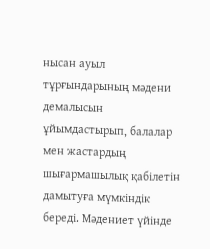нысан ауыл тұрғындарының мәдени демалысын ұйымдастырып, балалар мен жастардың шығармашылық қабілетін дамытуға мүмкіндік береді. Мәдениет үйінде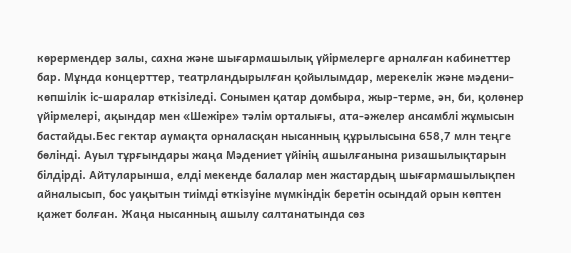көрермендер залы, сахна және шығармашылық үйірмелерге арналған кабинеттер бар. Мұнда концерттер, театрландырылған қойылымдар, мерекелік және мәдени-көпшілік іс-шаралар өткізіледі. Сонымен қатар домбыра, жыр-терме, ән, би, қолөнер үйірмелері, ақындар мен «Шежіре» тәлім орталығы, ата-әжелер ансамблі жұмысын бастайды.Бес гектар аумақта орналасқан нысанның құрылысына 658,7 млн теңге бөлінді. Ауыл тұрғындары жаңа Мәдениет үйінің ашылғанына ризашылықтарын білдірді. Айтуларынша, елді мекенде балалар мен жастардың шығармашылықпен айналысып, бос уақытын тиімді өткізуіне мүмкіндік беретін осындай орын көптен қажет болған. Жаңа нысанның ашылу салтанатында сөз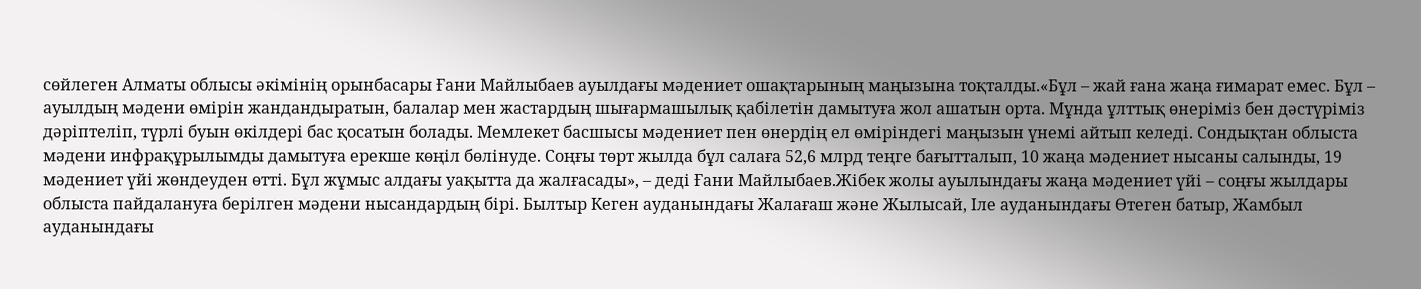сөйлеген Алматы облысы әкімінің орынбасары Ғани Майлыбаев ауылдағы мәдениет ошақтарының маңызына тоқталды.«Бұл – жай ғана жаңа ғимарат емес. Бұл – ауылдың мәдени өмірін жандандыратын, балалар мен жастардың шығармашылық қабілетін дамытуға жол ашатын орта. Мұнда ұлттық өнеріміз бен дәстүріміз дәріптеліп, түрлі буын өкілдері бас қосатын болады. Мемлекет басшысы мәдениет пен өнердің ел өміріндегі маңызын үнемі айтып келеді. Сондықтан облыста мәдени инфрақұрылымды дамытуға ерекше көңіл бөлінуде. Соңғы төрт жылда бұл салаға 52,6 млрд теңге бағытталып, 10 жаңа мәдениет нысаны салынды, 19 мәдениет үйі жөндеуден өтті. Бұл жұмыс алдағы уақытта да жалғасады», – деді Ғани Майлыбаев.Жібек жолы ауылындағы жаңа мәдениет үйі – соңғы жылдары облыста пайдалануға берілген мәдени нысандардың бірі. Былтыр Кеген ауданындағы Жалағаш және Жылысай, Іле ауданындағы Өтеген батыр, Жамбыл ауданындағы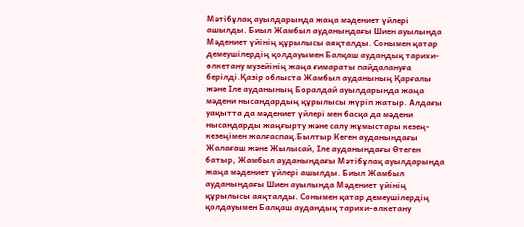Мәтібұлақ ауылдарында жаңа мәдениет үйлері ашылды. Биыл Жамбыл ауданындағы Шиен ауылында Мәдениет үйінің құрылысы аяқталды. Сонымен қатар демеушілердің қолдауымен Балқаш аудандық тарихи-өлкетану музейінің жаңа ғимараты пайдалануға берілді.Қазір облыста Жамбыл ауданының Қарғалы және Іле ауданының Боралдай ауылдарында жаңа мәдени нысандардың құрылысы жүріп жатыр. Алдағы уақытта да мәдениет үйлері мен басқа да мәдени нысандарды жаңғырту және салу жұмыстары кезең-кезеңімен жалғаспақ.Былтыр Кеген ауданындағы Жалағаш және Жылысай, Іле ауданындағы Өтеген батыр, Жамбыл ауданындағы Мәтібұлақ ауылдарында жаңа мәдениет үйлері ашылды. Биыл Жамбыл ауданындағы Шиен ауылында Мәдениет үйінің құрылысы аяқталды. Сонымен қатар демеушілердің қолдауымен Балқаш аудандық тарихи-өлкетану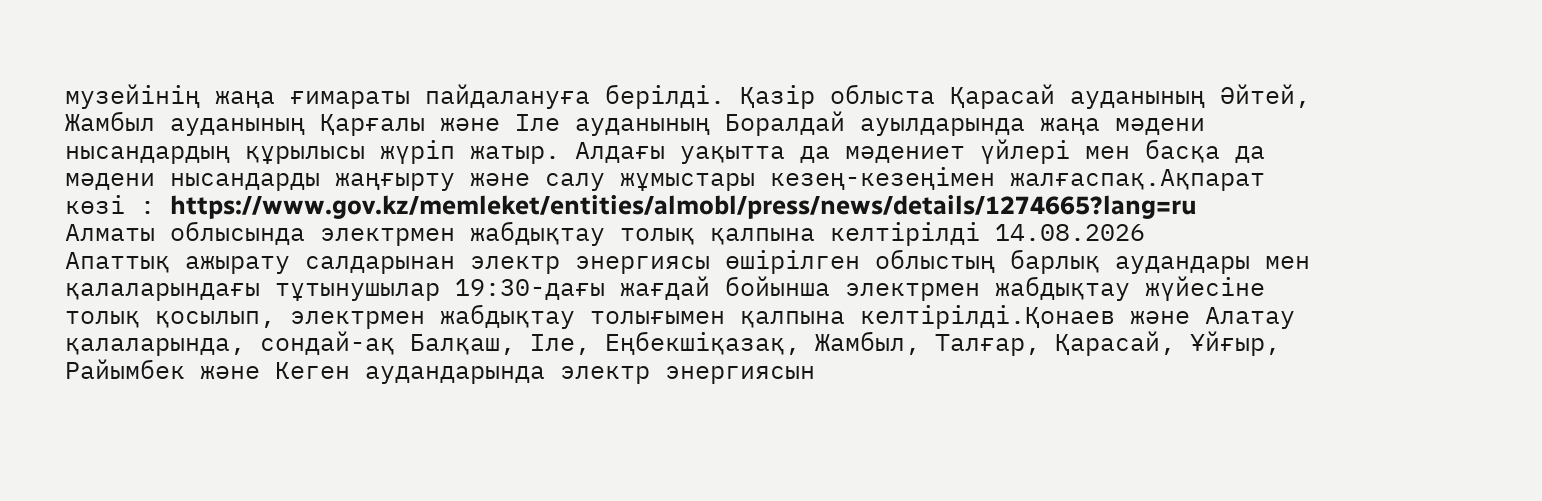музейінің жаңа ғимараты пайдалануға берілді. Қазір облыста Қарасай ауданының Әйтей, Жамбыл ауданының Қарғалы және Іле ауданының Боралдай ауылдарында жаңа мәдени нысандардың құрылысы жүріп жатыр. Алдағы уақытта да мәдениет үйлері мен басқа да мәдени нысандарды жаңғырту және салу жұмыстары кезең-кезеңімен жалғаспақ.Ақпарат көзі : https://www.gov.kz/memleket/entities/almobl/press/news/details/1274665?lang=ru
Алматы облысында электрмен жабдықтау толық қалпына келтірілді 14.08.2026
Апаттық ажырату салдарынан электр энергиясы өшірілген облыстың барлық аудандары мен қалаларындағы тұтынушылар 19:30-дағы жағдай бойынша электрмен жабдықтау жүйесіне толық қосылып, электрмен жабдықтау толығымен қалпына келтірілді.Қонаев және Алатау қалаларында, сондай-ақ Балқаш, Іле, Еңбекшіқазақ, Жамбыл, Талғар, Қарасай, Ұйғыр, Райымбек және Кеген аудандарында электр энергиясын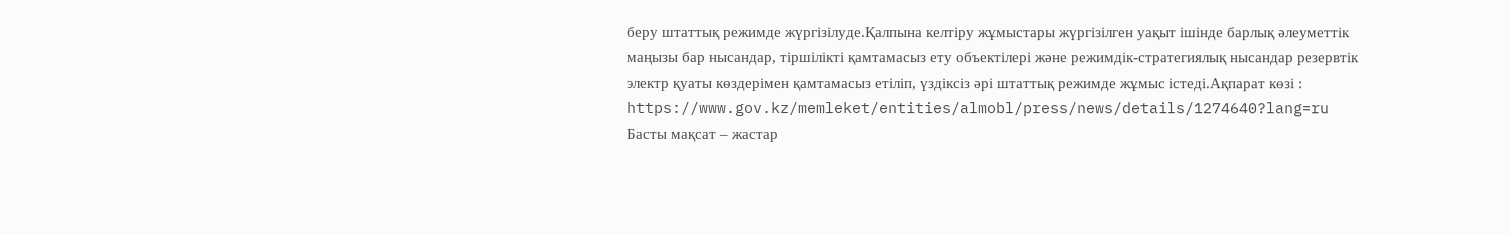беру штаттық режимде жүргізілуде.Қалпына келтіру жұмыстары жүргізілген уақыт ішінде барлық әлеуметтік маңызы бар нысандар, тіршілікті қамтамасыз ету объектілері және режимдік-стратегиялық нысандар резервтік электр қуаты көздерімен қамтамасыз етіліп, үздіксіз әрі штаттық режимде жұмыс істеді.Ақпарат көзі : https://www.gov.kz/memleket/entities/almobl/press/news/details/1274640?lang=ru
Басты мақсат – жастар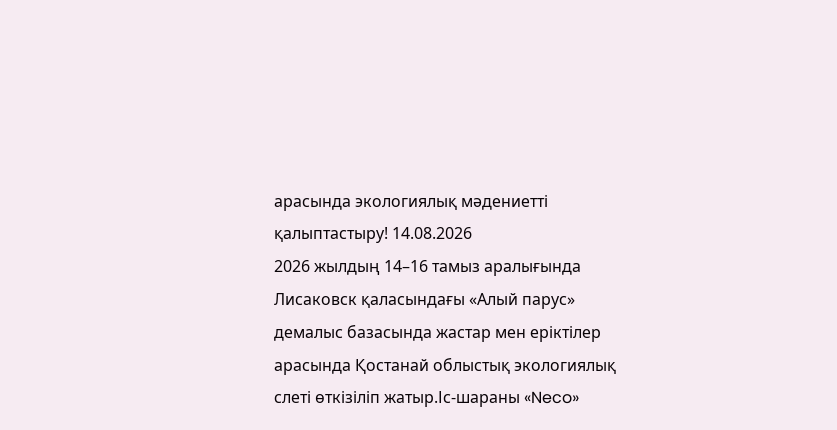арасында экологиялық мәдениетті қалыптастыру! 14.08.2026
2026 жылдың 14–16 тамыз аралығында Лисаковск қаласындағы «Алый парус» демалыс базасында жастар мен еріктілер арасында Қостанай облыстық экологиялық слеті өткізіліп жатыр.Іс-шараны «Neco»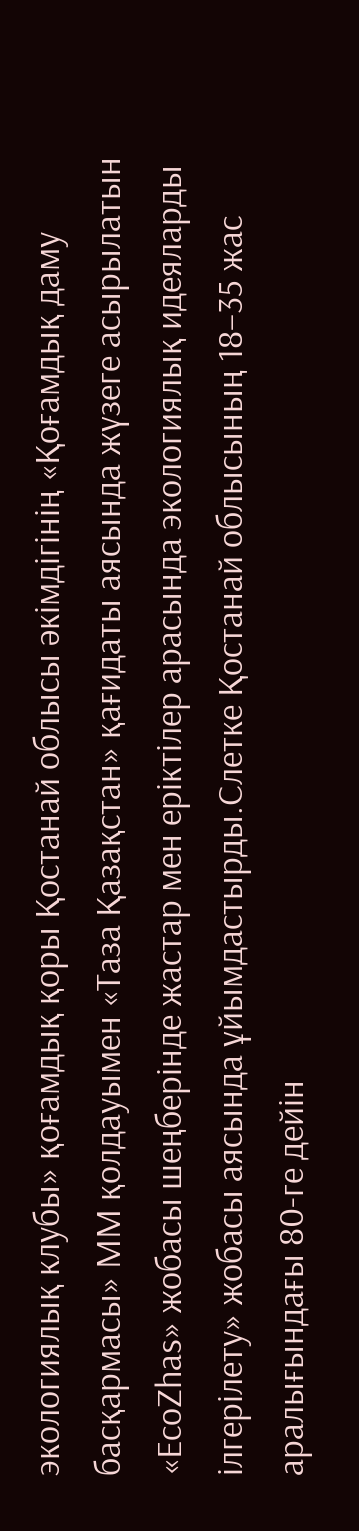экологиялық клубы» қоғамдық қоры Қостанай облысы әкімдігінің «Қоғамдық даму басқармасы» ММ қолдауымен «Таза Қазақстан» қағидаты аясында жүзеге асырылатын «EcoZhas» жобасы шеңберінде жастар мен еріктілер арасында экологиялық идеяларды ілгерілету» жобасы аясында ұйымдастырды.Слетке Қостанай облысының 18–35 жас аралығындағы 80-ге дейін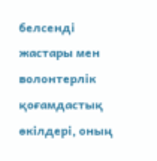белсенді жастары мен волонтерлік қоғамдастық өкілдері, оның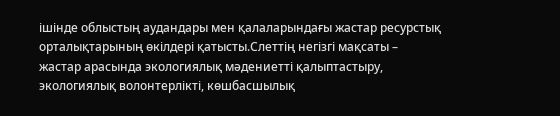ішінде облыстың аудандары мен қалаларындағы жастар ресурстық орталықтарының өкілдері қатысты.Слеттің негізгі мақсаты – жастар арасында экологиялық мәдениетті қалыптастыру, экологиялық волонтерлікті, көшбасшылық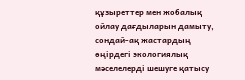құзыреттер мен жобалық ойлау дағдыларын дамыту, сондай-ақ жастардың өңірдегі экологиялық мәселелерді шешуге қатысу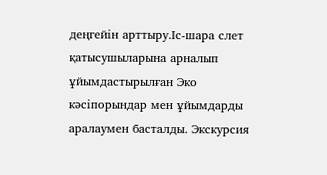деңгейін арттыру.Іс-шара слет қатысушыларына арналып ұйымдастырылған Эко кәсіпорындар мен ұйымдарды аралаумен басталды. Экскурсия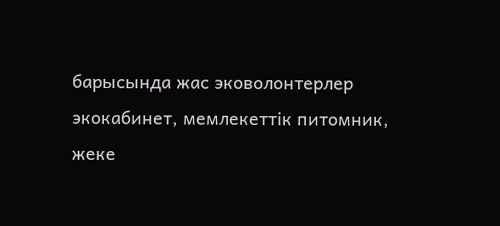барысында жас эковолонтерлер экокабинет, мемлекеттік питомник, жеке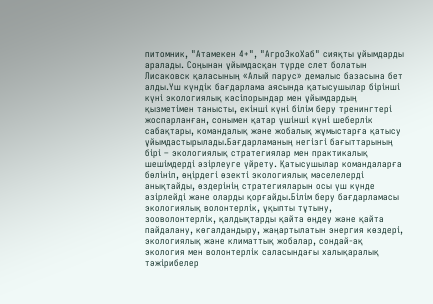питомник, "Атамекен 4+", "АгроЭкоХаб" сияқты ұйымдарды аралады. Соңынан ұйымдасқан түрде слет болатын Лисаковск қаласының «Алый парус» демалыс базасына бет алды.Үш күндік бағдарлама аясында қатысушылар бірінші күні экологиялық кәсіпорындар мен ұйымдардың қызметімен танысты, екінші күні білім беру тренингтері жоспарланған, сонымен қатар үшінші күні шеберлік сабақтары, командалық және жобалық жұмыстарға қатысу ұйымдастырылады.Бағдарламаның негізгі бағыттарының бірі – экологиялық стратегиялар мен практикалық шешімдерді әзірлеуге үйрету. Қатысушылар командаларға бөлініп, өңірдегі өзекті экологиялық мәселелерді анықтайды, өздерінің стратегияларын осы үш күнде әзірлейді және оларды қорғайды.Білім беру бағдарламасы экологиялық волонтерлік, ұқыпты тұтыну, зооволонтерлік, қалдықтарды қайта өңдеу және қайта пайдалану, көгалдандыру, жаңартылатын энергия көздері, экологиялық және климаттық жобалар, сондай-ақ экология мен волонтерлік саласындағы халықаралық тәжірибелер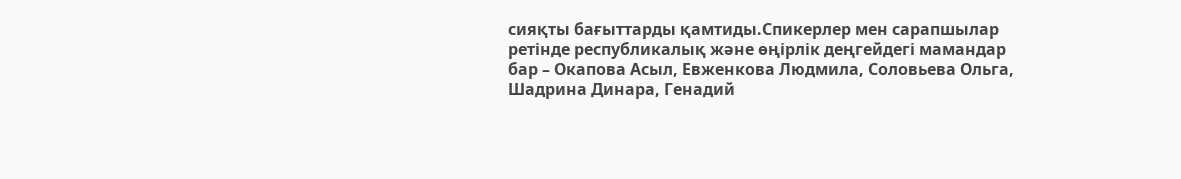сияқты бағыттарды қамтиды.Спикерлер мен сарапшылар ретінде республикалық және өңірлік деңгейдегі мамандар бар – Окапова Асыл, Евженкова Людмила, Соловьева Ольга, Шадрина Динара, Генадий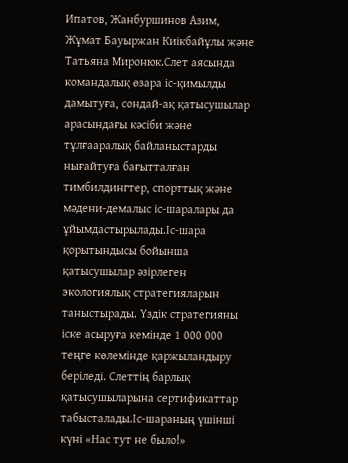Ипатов, Жанбуршинов Азим, Жұмат Бауыржан Киікбайұлы және Татьяна Миронюк.Слет аясында командалық өзара іс-қимылды дамытуға, сондай-ақ қатысушылар арасындағы кәсіби және тұлғааралық байланыстарды нығайтуға бағытталған тимбилдингтер, спорттық және мәдени-демалыс іс-шаралары да ұйымдастырылады.Іс-шара қорытындысы бойынша қатысушылар әзірлеген экологиялық стратегияларын таныстырады. Үздік стратегияны іске асыруға кемінде 1 000 000 теңге көлемінде қаржыландыру беріледі. Слеттің барлық қатысушыларына сертификаттар табысталады.Іс-шараның үшінші күні «Нас тут не было!»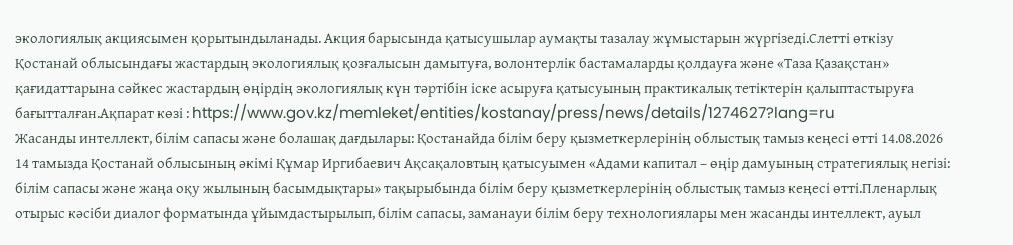экологиялық акциясымен қорытындыланады. Акция барысында қатысушылар аумақты тазалау жұмыстарын жүргізеді.Слетті өткізу Қостанай облысындағы жастардың экологиялық қозғалысын дамытуға, волонтерлік бастамаларды қолдауға және «Таза Қазақстан» қағидаттарына сәйкес жастардың өңірдің экологиялық күн тәртібін іске асыруға қатысуының практикалық тетіктерін қалыптастыруға бағытталған.Ақпарат көзі : https://www.gov.kz/memleket/entities/kostanay/press/news/details/1274627?lang=ru
Жасанды интеллект, білім сапасы және болашақ дағдылары: Қостанайда білім беру қызметкерлерінің облыстық тамыз кеңесі өтті 14.08.2026
14 тамызда Қостанай облысының әкімі Құмар Иргибаевич Ақсақаловтың қатысуымен «Адами капитал – өңір дамуының стратегиялық негізі: білім сапасы және жаңа оқу жылының басымдықтары» тақырыбында білім беру қызметкерлерінің облыстық тамыз кеңесі өтті.Пленарлық отырыс кәсіби диалог форматында ұйымдастырылып, білім сапасы, заманауи білім беру технологиялары мен жасанды интеллект, ауыл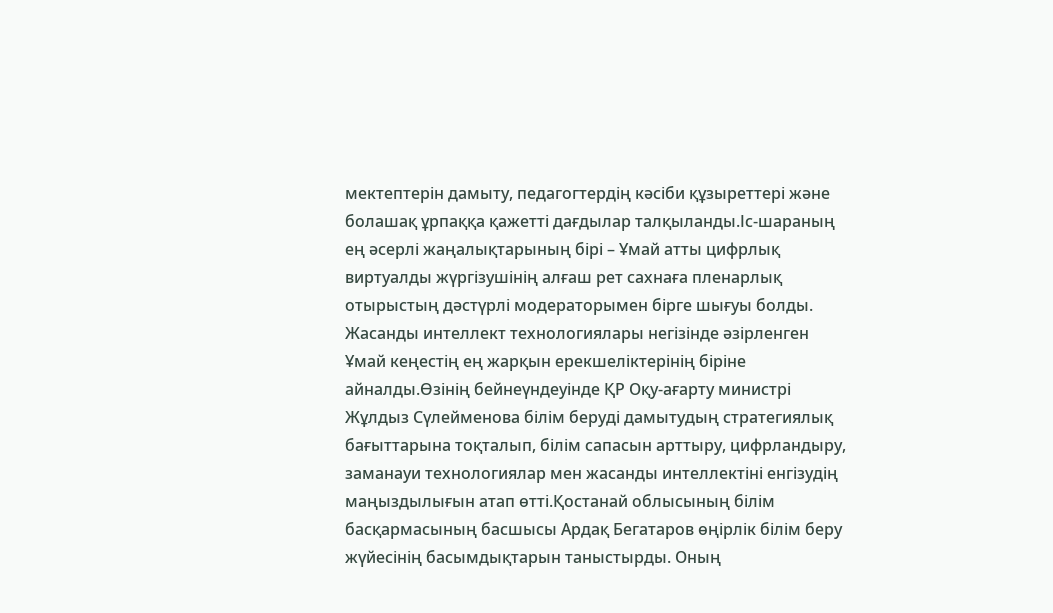мектептерін дамыту, педагогтердің кәсіби құзыреттері және болашақ ұрпаққа қажетті дағдылар талқыланды.Іс-шараның ең әсерлі жаңалықтарының бірі – Ұмай атты цифрлық виртуалды жүргізушінің алғаш рет сахнаға пленарлық отырыстың дәстүрлі модераторымен бірге шығуы болды. Жасанды интеллект технологиялары негізінде әзірленген Ұмай кеңестің ең жарқын ерекшеліктерінің біріне айналды.Өзінің бейнеүндеуінде ҚР Оқу-ағарту министрі Жұлдыз Сүлейменова білім беруді дамытудың стратегиялық бағыттарына тоқталып, білім сапасын арттыру, цифрландыру, заманауи технологиялар мен жасанды интеллектіні енгізудің маңыздылығын атап өтті.Қостанай облысының білім басқармасының басшысы Ардақ Бегатаров өңірлік білім беру жүйесінің басымдықтарын таныстырды. Оның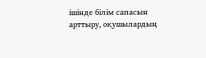ішінде білім сапасын арттыру, оқушылардың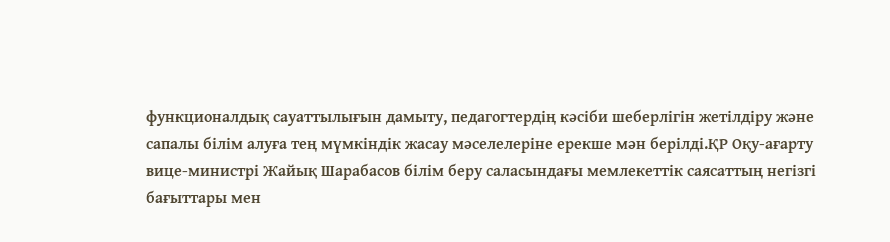функционалдық сауаттылығын дамыту, педагогтердің кәсіби шеберлігін жетілдіру және сапалы білім алуға тең мүмкіндік жасау мәселелеріне ерекше мән берілді.ҚР Оқу-ағарту вице-министрі Жайық Шарабасов білім беру саласындағы мемлекеттік саясаттың негізгі бағыттары мен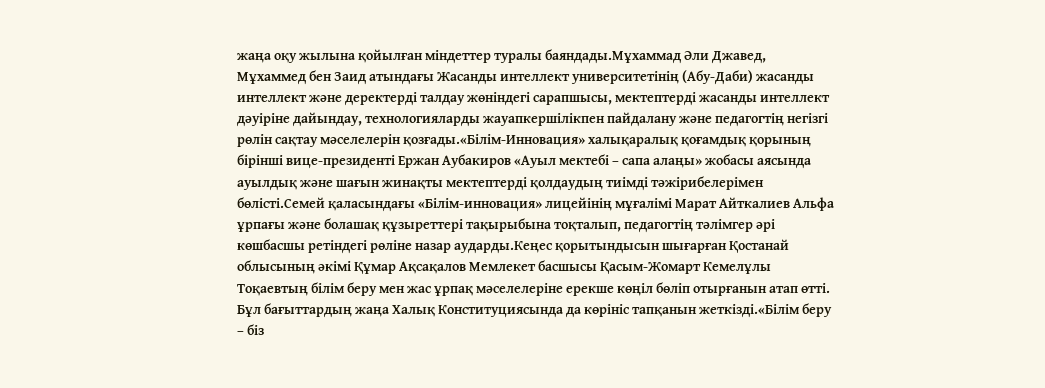жаңа оқу жылына қойылған міндеттер туралы баяндады.Мұхаммад Әли Джавед, Мұхаммед бен Заид атындағы Жасанды интеллект университетінің (Абу-Даби) жасанды интеллект және деректерді талдау жөніндегі сарапшысы, мектептерді жасанды интеллект дәуіріне дайындау, технологияларды жауапкершілікпен пайдалану және педагогтің негізгі рөлін сақтау мәселелерін қозғады.«Білім-Инновация» халықаралық қоғамдық қорының бірінші вице-президенті Ержан Аубакиров «Ауыл мектебі – сапа алаңы» жобасы аясында ауылдық және шағын жинақты мектептерді қолдаудың тиімді тәжірибелерімен бөлісті.Семей қаласындағы «Білім-инновация» лицейінің мұғалімі Марат Айткалиев Альфа ұрпағы және болашақ құзыреттері тақырыбына тоқталып, педагогтің тәлімгер әрі көшбасшы ретіндегі рөліне назар аударды.Кеңес қорытындысын шығарған Қостанай облысының әкімі Құмар Ақсақалов Мемлекет басшысы Қасым-Жомарт Кемелұлы Тоқаевтың білім беру мен жас ұрпақ мәселелеріне ерекше көңіл бөліп отырғанын атап өтті. Бұл бағыттардың жаңа Халық Конституциясында да көрініс тапқанын жеткізді.«Білім беру – біз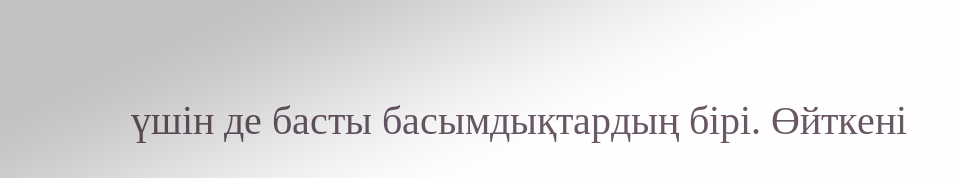үшін де басты басымдықтардың бірі. Өйткені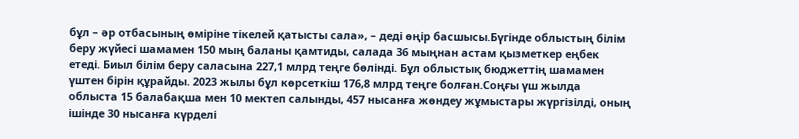бұл – әр отбасының өміріне тікелей қатысты сала», – деді өңір басшысы.Бүгінде облыстың білім беру жүйесі шамамен 150 мың баланы қамтиды, салада 36 мыңнан астам қызметкер еңбек етеді. Биыл білім беру саласына 227,1 млрд теңге бөлінді. Бұл облыстық бюджеттің шамамен үштен бірін құрайды. 2023 жылы бұл көрсеткіш 176,8 млрд теңге болған.Соңғы үш жылда облыста 15 балабақша мен 10 мектеп салынды, 457 нысанға жөндеу жұмыстары жүргізілді, оның ішінде 30 нысанға күрделі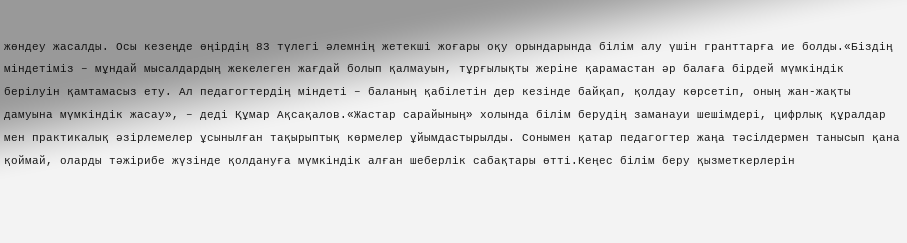жөндеу жасалды. Осы кезеңде өңірдің 83 түлегі әлемнің жетекші жоғары оқу орындарында білім алу үшін гранттарға ие болды.«Біздің міндетіміз – мұндай мысалдардың жекелеген жағдай болып қалмауын, тұрғылықты жеріне қарамастан әр балаға бірдей мүмкіндік берілуін қамтамасыз ету. Ал педагогтердің міндеті – баланың қабілетін дер кезінде байқап, қолдау көрсетіп, оның жан-жақты дамуына мүмкіндік жасау», – деді Құмар Ақсақалов.«Жастар сарайының» холында білім берудің заманауи шешімдері, цифрлық құралдар мен практикалық әзірлемелер ұсынылған тақырыптық көрмелер ұйымдастырылды. Сонымен қатар педагогтер жаңа тәсілдермен танысып қана қоймай, оларды тәжірибе жүзінде қолдануға мүмкіндік алған шеберлік сабақтары өтті.Кеңес білім беру қызметкерлерін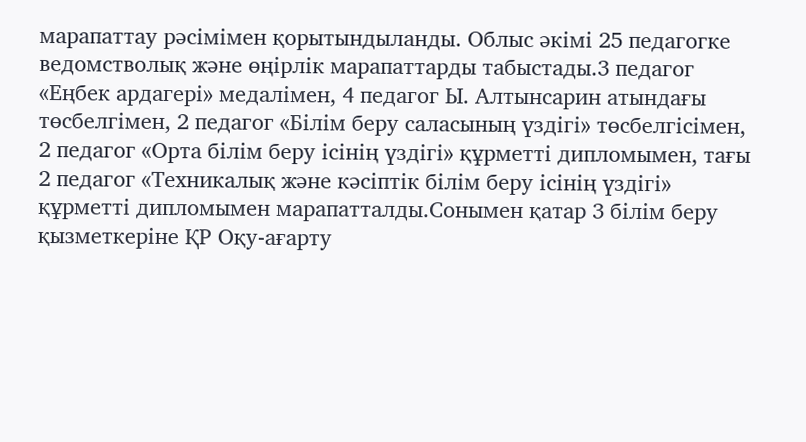марапаттау рәсімімен қорытындыланды. Облыс әкімі 25 педагогке ведомстволық және өңірлік марапаттарды табыстады.3 педагог «Еңбек ардагері» медалімен, 4 педагог Ы. Алтынсарин атындағы төсбелгімен, 2 педагог «Білім беру саласының үздігі» төсбелгісімен, 2 педагог «Орта білім беру ісінің үздігі» құрметті дипломымен, тағы 2 педагог «Техникалық және кәсіптік білім беру ісінің үздігі» құрметті дипломымен марапатталды.Сонымен қатар 3 білім беру қызметкеріне ҚР Оқу-ағарту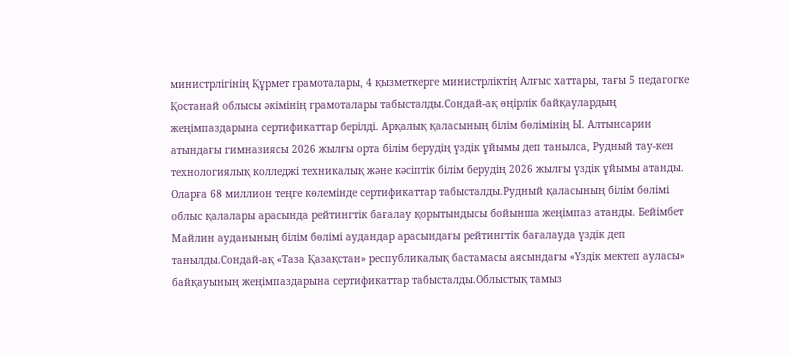министрлігінің Құрмет грамоталары, 4 қызметкерге министрліктің Алғыс хаттары, тағы 5 педагогке Қостанай облысы әкімінің грамоталары табысталды.Сондай-ақ өңірлік байқаулардың жеңімпаздарына сертификаттар берілді. Арқалық қаласының білім бөлімінің Ы. Алтынсарин атындағы гимназиясы 2026 жылғы орта білім берудің үздік ұйымы деп танылса, Рудный тау-кен технологиялық колледжі техникалық және кәсіптік білім берудің 2026 жылғы үздік ұйымы атанды. Оларға 68 миллион теңге көлемінде сертификаттар табысталды.Рудный қаласының білім бөлімі облыс қалалары арасында рейтингтік бағалау қорытындысы бойынша жеңімпаз атанды. Бейімбет Майлин ауданының білім бөлімі аудандар арасындағы рейтингтік бағалауда үздік деп танылды.Сондай-ақ «Таза Қазақстан» республикалық бастамасы аясындағы «Үздік мектеп ауласы» байқауының жеңімпаздарына сертификаттар табысталды.Облыстық тамыз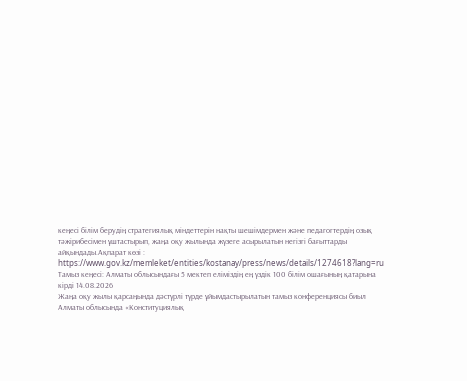кеңесі білім берудің стратегиялық міндеттерін нақты шешімдермен және педагогтердің озық тәжірибесімен ұштастырып, жаңа оқу жылында жүзеге асырылатын негізгі бағыттарды айқындады.Ақпарат көзі : https://www.gov.kz/memleket/entities/kostanay/press/news/details/1274618?lang=ru
Тамыз кеңесі: Алматы облысындағы 5 мектеп еліміздің ең үздік 100 білім ошағының қатарына кірді 14.08.2026
Жаңа оқу жылы қарсаңында дәстүрлі түрде ұйымдастырылатын тамыз конференциясы биыл Алматы облысында «Конституциялық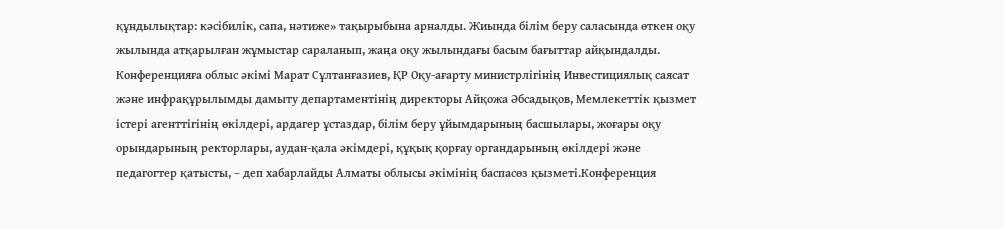құндылықтар: кәсібилік, сапа, нәтиже» тақырыбына арналды. Жиында білім беру саласында өткен оқу жылында атқарылған жұмыстар сараланып, жаңа оқу жылындағы басым бағыттар айқындалды. Конференцияға облыс әкімі Марат Сұлтанғазиев, ҚР Оқу-ағарту министрлігінің Инвестициялық саясат және инфрақұрылымды дамыту департаментінің директоры Айқожа Әбсадықов, Мемлекеттік қызмет істері агенттігінің өкілдері, ардагер ұстаздар, білім беру ұйымдарының басшылары, жоғары оқу орындарының ректорлары, аудан-қала әкімдері, құқық қорғау органдарының өкілдері және педагогтер қатысты, – деп хабарлайды Алматы облысы әкімінің баспасөз қызметі.Конференция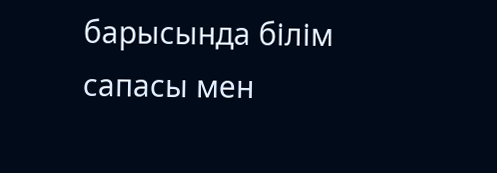барысында білім сапасы мен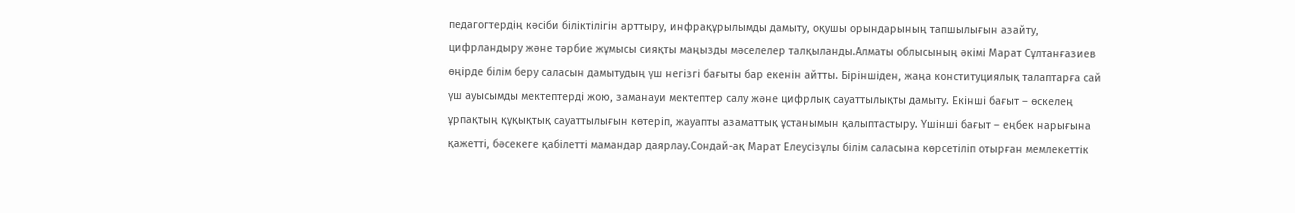педагогтердің кәсіби біліктілігін арттыру, инфрақұрылымды дамыту, оқушы орындарының тапшылығын азайту, цифрландыру және тәрбие жұмысы сияқты маңызды мәселелер талқыланды.Алматы облысының әкімі Марат Сұлтанғазиев өңірде білім беру саласын дамытудың үш негізгі бағыты бар екенін айтты. Біріншіден, жаңа конституциялық талаптарға сай үш ауысымды мектептерді жою, заманауи мектептер салу және цифрлық сауаттылықты дамыту. Екінші бағыт – өскелең ұрпақтың құқықтық сауаттылығын көтеріп, жауапты азаматтық ұстанымын қалыптастыру. Үшінші бағыт – еңбек нарығына қажетті, бәсекеге қабілетті мамандар даярлау.Сондай-ақ Марат Елеусізұлы білім саласына көрсетіліп отырған мемлекеттік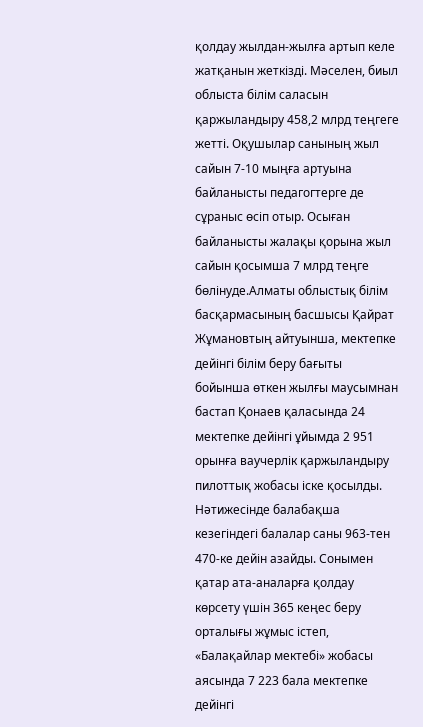қолдау жылдан-жылға артып келе жатқанын жеткізді. Мәселен, биыл облыста білім саласын қаржыландыру 458,2 млрд теңгеге жетті. Оқушылар санының жыл сайын 7-10 мыңға артуына байланысты педагогтерге де сұраныс өсіп отыр. Осыған байланысты жалақы қорына жыл сайын қосымша 7 млрд теңге бөлінуде.Алматы облыстық білім басқармасының басшысы Қайрат Жұмановтың айтуынша, мектепке дейінгі білім беру бағыты бойынша өткен жылғы маусымнан бастап Қонаев қаласында 24 мектепке дейінгі ұйымда 2 951 орынға ваучерлік қаржыландыру пилоттық жобасы іске қосылды. Нәтижесінде балабақша кезегіндегі балалар саны 963-тен 470-ке дейін азайды. Сонымен қатар ата-аналарға қолдау көрсету үшін 365 кеңес беру орталығы жұмыс істеп, «Балақайлар мектебі» жобасы аясында 7 223 бала мектепке дейінгі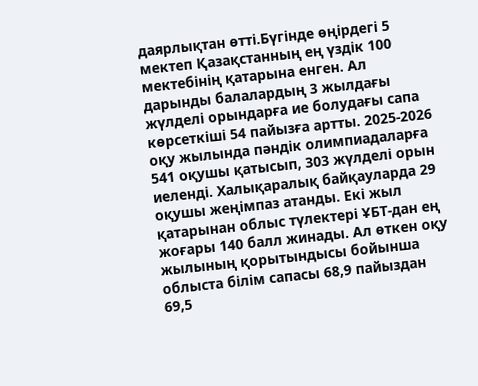даярлықтан өтті.Бүгінде өңірдегі 5 мектеп Қазақстанның ең үздік 100 мектебінің қатарына енген. Ал дарынды балалардың 3 жылдағы жүлделі орындарға ие болудағы сапа көрсеткіші 54 пайызға артты. 2025-2026 оқу жылында пәндік олимпиадаларға 541 оқушы қатысып, 303 жүлделі орын иеленді. Халықаралық байқауларда 29 оқушы жеңімпаз атанды. Екі жыл қатарынан облыс түлектері ҰБТ-дан ең жоғары 140 балл жинады. Ал өткен оқу жылының қорытындысы бойынша облыста білім сапасы 68,9 пайыздан 69,5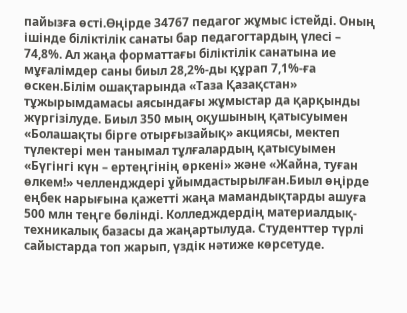пайызға өсті.Өңірде 34767 педагог жұмыс істейді. Оның ішінде біліктілік санаты бар педагогтардың үлесі – 74,8%. Ал жаңа форматтағы біліктілік санатына ие мұғалімдер саны биыл 28,2%-ды құрап 7,1%-ға өскен.Білім ошақтарында «Таза Қазақстан» тұжырымдамасы аясындағы жұмыстар да қарқынды жүргізілуде. Биыл 350 мың оқушының қатысуымен «Болашақты бірге отырғызайық» акциясы, мектеп түлектері мен танымал тұлғалардың қатысуымен «Бүгінгі күн – ертеңгінің өркені» және «Жайна, туған өлкем!» челлендждері ұйымдастырылған.Биыл өңірде еңбек нарығына қажетті жаңа мамандықтарды ашуға 500 млн теңге бөлінді. Колледждердің материалдық-техникалық базасы да жаңартылуда. Студенттер түрлі сайыстарда топ жарып, үздік нәтиже көрсетуде.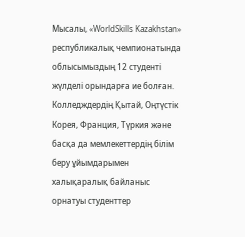Мысалы, «WorldSkills Kazakhstan» республикалық чемпионатында облысымыздың 12 студенті жүлделі орындарға ие болған. Колледждердің Қытай, Оңтүстік Корея, Франция, Түркия және басқа да мемлекеттердің білім беру ұйымдарымен халықаралық байланыс орнатуы студенттер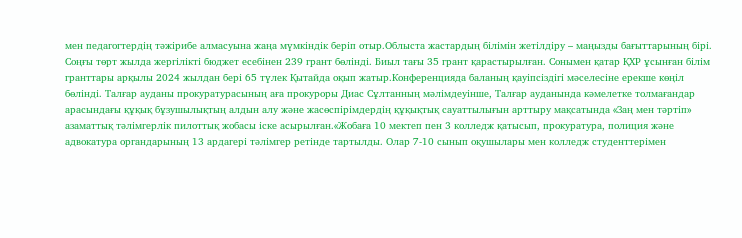мен педагогтердің тәжірибе алмасуына жаңа мүмкіндік беріп отыр.Облыста жастардың білімін жетілдіру – маңызды бағыттарының бірі. Соңғы төрт жылда жергілікті бюджет есебінен 239 грант бөлінді. Биыл тағы 35 грант қарастырылған. Сонымен қатар ҚХР ұсынған білім гранттары арқылы 2024 жылдан бері 65 түлек Қытайда оқып жатыр.Конференцияда баланың қауіпсіздігі мәселесіне ерекше көңіл бөлінді. Талғар ауданы прокуратурасының аға прокуроры Диас Сұлтанның мәлімдеуінше, Талғар ауданында кәмелетке толмағандар арасындағы құқық бұзушылықтың алдын алу және жасөспірімдердің құқықтық сауаттылығын арттыру мақсатында «Заң мен тәртіп» азаматтық тәлімгерлік пилоттық жобасы іске асырылған.«Жобаға 10 мектеп пен 3 колледж қатысып, прокуратура, полиция және адвокатура органдарының 13 ардагері тәлімгер ретінде тартылды. Олар 7-10 сынып оқушылары мен колледж студенттерімен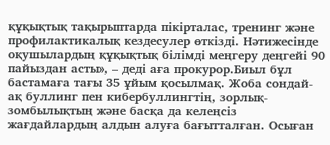құқықтық тақырыптарда пікірталас, тренинг және профилактикалық кездесулер өткізді. Нәтижесінде оқушылардың құқықтық білімді меңгеру деңгейі 90 пайыздан асты», – деді аға прокурор.Биыл бұл бастамаға тағы 35 ұйым қосылмақ. Жоба сондай-ақ буллинг пен кибербуллингтің, зорлық-зомбылықтың және басқа да келеңсіз жағдайлардың алдын алуға бағытталған. Осыған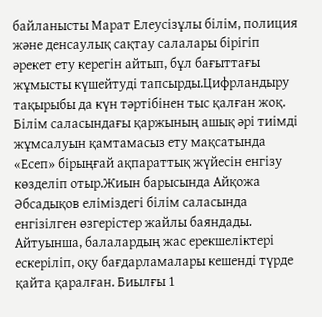байланысты Марат Елеусізұлы білім, полиция және денсаулық сақтау салалары бірігіп әрекет ету керегін айтып, бұл бағыттағы жұмысты күшейтуді тапсырды.Цифрландыру тақырыбы да күн тәртібінен тыс қалған жоқ. Білім саласындағы қаржының ашық әрі тиімді жұмсалуын қамтамасыз ету мақсатында «Есеп» бірыңғай ақпараттық жүйесін енгізу көзделіп отыр.Жиын барысында Айқожа Әбсадықов еліміздегі білім саласында енгізілген өзгерістер жайлы баяндады. Айтуынша, балалардың жас ерекшеліктері ескеріліп, оқу бағдарламалары кешенді түрде қайта қаралған. Биылғы 1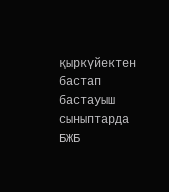қыркүйектен бастап бастауыш сыныптарда БЖБ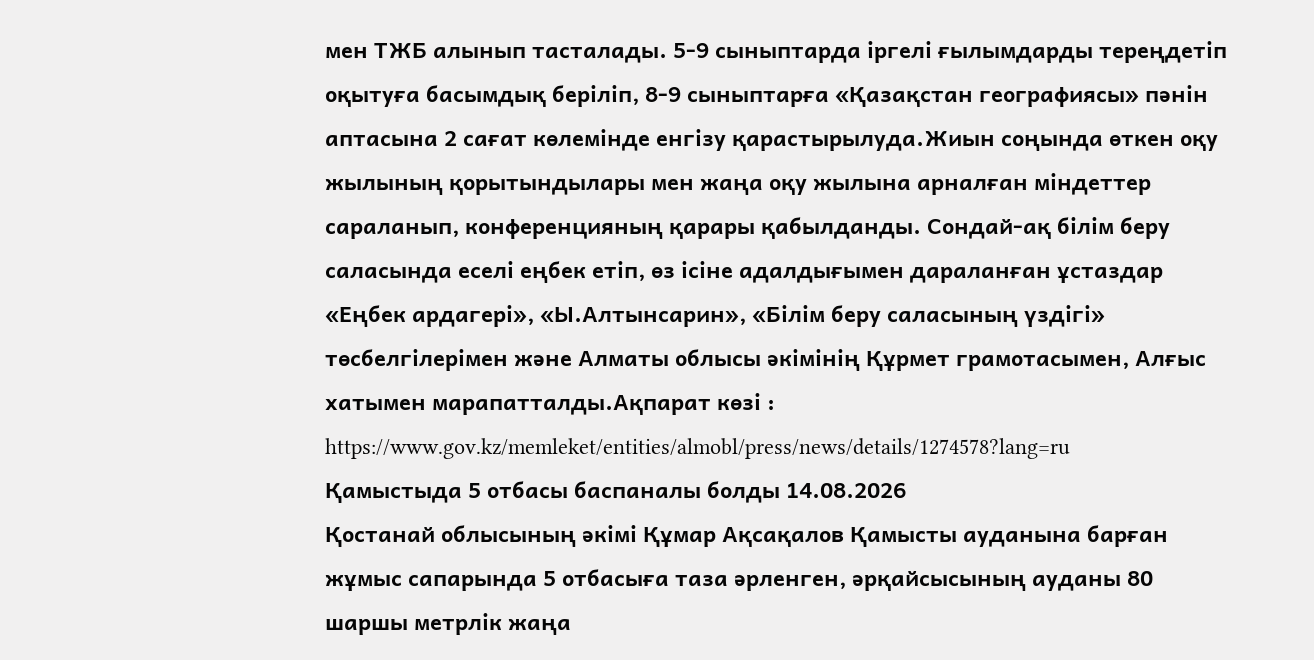мен ТЖБ алынып тасталады. 5-9 сыныптарда іргелі ғылымдарды тереңдетіп оқытуға басымдық беріліп, 8-9 сыныптарға «Қазақстан географиясы» пәнін аптасына 2 сағат көлемінде енгізу қарастырылуда.Жиын соңында өткен оқу жылының қорытындылары мен жаңа оқу жылына арналған міндеттер сараланып, конференцияның қарары қабылданды. Сондай-ақ білім беру саласында еселі еңбек етіп, өз ісіне адалдығымен дараланған ұстаздар «Еңбек ардагері», «Ы.Алтынсарин», «Білім беру саласының үздігі» төсбелгілерімен және Алматы облысы әкімінің Құрмет грамотасымен, Алғыс хатымен марапатталды.Ақпарат көзі : https://www.gov.kz/memleket/entities/almobl/press/news/details/1274578?lang=ru
Қамыстыда 5 отбасы баспаналы болды 14.08.2026
Қостанай облысының әкімі Құмар Ақсақалов Қамысты ауданына барған жұмыс сапарында 5 отбасыға таза әрленген, әрқайсысының ауданы 80 шаршы метрлік жаңа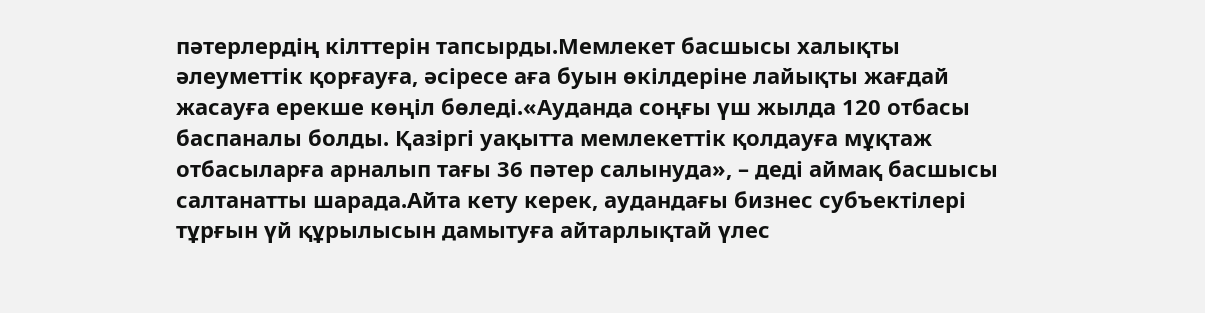пәтерлердің кілттерін тапсырды.Мемлекет басшысы халықты әлеуметтік қорғауға, әсіресе аға буын өкілдеріне лайықты жағдай жасауға ерекше көңіл бөледі.«Ауданда соңғы үш жылда 120 отбасы баспаналы болды. Қазіргі уақытта мемлекеттік қолдауға мұқтаж отбасыларға арналып тағы 36 пәтер салынуда», – деді аймақ басшысы салтанатты шарада.Айта кету керек, аудандағы бизнес субъектілері тұрғын үй құрылысын дамытуға айтарлықтай үлес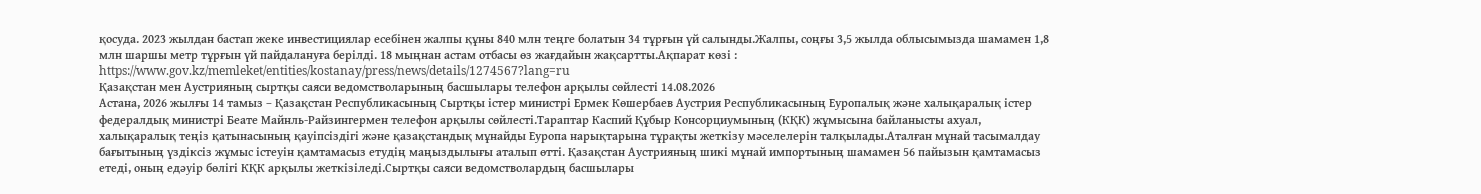қосуда. 2023 жылдан бастап жеке инвестициялар есебінен жалпы құны 840 млн теңге болатын 34 тұрғын үй салынды.Жалпы, соңғы 3,5 жылда облысымызда шамамен 1,8 млн шаршы метр тұрғын үй пайдалануға берілді. 18 мыңнан астам отбасы өз жағдайын жақсартты.Ақпарат көзі : https://www.gov.kz/memleket/entities/kostanay/press/news/details/1274567?lang=ru
Қазақстан мен Аустрияның сыртқы саяси ведомстволарының басшылары телефон арқылы сөйлесті 14.08.2026
Астана, 2026 жылғы 14 тамыз – Қазақстан Республикасының Сыртқы істер министрі Ермек Көшербаев Аустрия Республикасының Еуропалық және халықаралық істер федералдық министрі Беате Майнль-Райзингермен телефон арқылы сөйлесті.Тараптар Каспий Құбыр Консорциумының (КҚК) жұмысына байланысты ахуал, халықаралық теңіз қатынасының қауіпсіздігі және қазақстандық мұнайды Еуропа нарықтарына тұрақты жеткізу мәселелерін талқылады.Аталған мұнай тасымалдау бағытының үздіксіз жұмыс істеуін қамтамасыз етудің маңыздылығы аталып өтті. Қазақстан Аустрияның шикі мұнай импортының шамамен 56 пайызын қамтамасыз етеді, оның едәуір бөлігі КҚК арқылы жеткізіледі.Сыртқы саяси ведомстволардың басшылары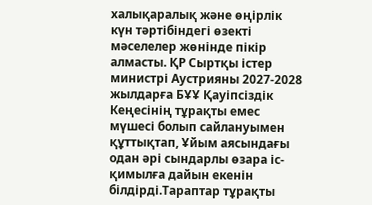халықаралық және өңірлік күн тәртібіндегі өзекті мәселелер жөнінде пікір алмасты. ҚР Сыртқы істер министрі Аустрияны 2027-2028 жылдарға БҰҰ Қауіпсіздік Кеңесінің тұрақты емес мүшесі болып сайлануымен құттықтап, Ұйым аясындағы одан әрі сындарлы өзара іс-қимылға дайын екенін білдірді.Тараптар тұрақты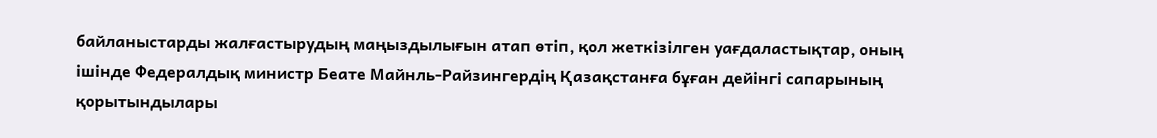байланыстарды жалғастырудың маңыздылығын атап өтіп, қол жеткізілген уағдаластықтар, оның ішінде Федералдық министр Беате Майнль-Райзингердің Қазақстанға бұған дейінгі сапарының қорытындылары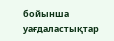бойынша уағдаластықтар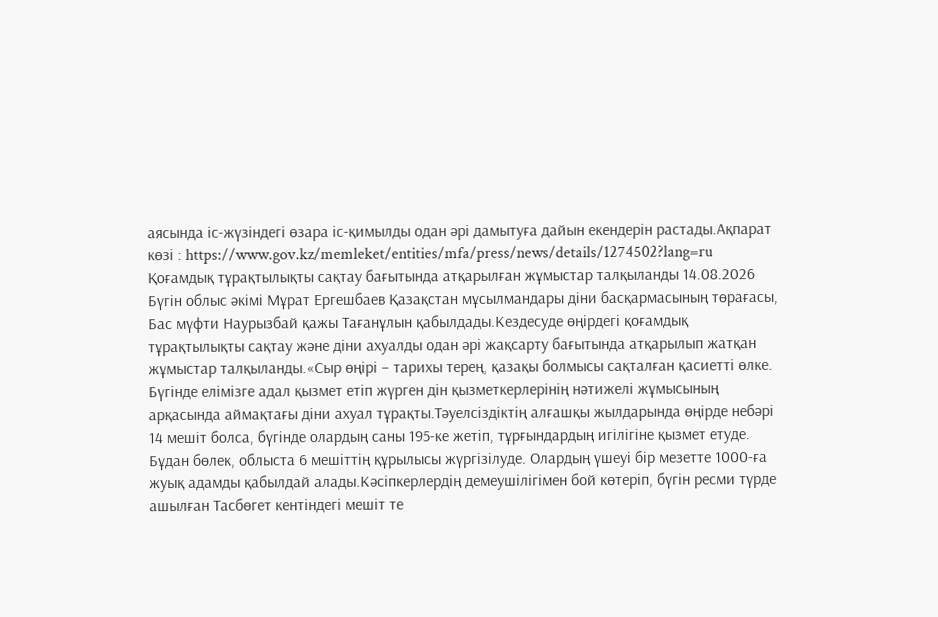аясында іс-жүзіндегі өзара іс-қимылды одан әрі дамытуға дайын екендерін растады.Ақпарат көзі : https://www.gov.kz/memleket/entities/mfa/press/news/details/1274502?lang=ru
Қоғамдық тұрақтылықты сақтау бағытында атқарылған жұмыстар талқыланды 14.08.2026
Бүгін облыс әкімі Мұрат Ергешбаев Қазақстан мұсылмандары діни басқармасының төрағасы, Бас мүфти Наурызбай қажы Тағанұлын қабылдады.Кездесуде өңірдегі қоғамдық тұрақтылықты сақтау және діни ахуалды одан әрі жақсарту бағытында атқарылып жатқан жұмыстар талқыланды.«Сыр өңірі – тарихы терең, қазақы болмысы сақталған қасиетті өлке. Бүгінде елімізге адал қызмет етіп жүрген дін қызметкерлерінің нәтижелі жұмысының арқасында аймақтағы діни ахуал тұрақты.Тәуелсіздіктің алғашқы жылдарында өңірде небәрі 14 мешіт болса, бүгінде олардың саны 195-ке жетіп, тұрғындардың игілігіне қызмет етуде. Бұдан бөлек, облыста 6 мешіттің құрылысы жүргізілуде. Олардың үшеуі бір мезетте 1000-ға жуық адамды қабылдай алады.Кәсіпкерлердің демеушілігімен бой көтеріп, бүгін ресми түрде ашылған Тасбөгет кентіндегі мешіт те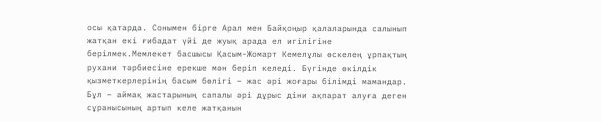осы қатарда. Сонымен бірге Арал мен Байқоңыр қалаларында салынып жатқан екі ғибадат үйі де жуық арада ел игілігіне берілмек.Мемлекет басшысы Қасым-Жомарт Кемелұлы өскелең ұрпақтың рухани тәрбиесіне ерекше мән беріп келеді. Бүгінде өкілдік қызметкерлерінің басым бөлігі – жас әрі жоғары білімді мамандар. Бұл – аймақ жастарының сапалы әрі дұрыс діни ақпарат алуға деген сұранысының артып келе жатқанын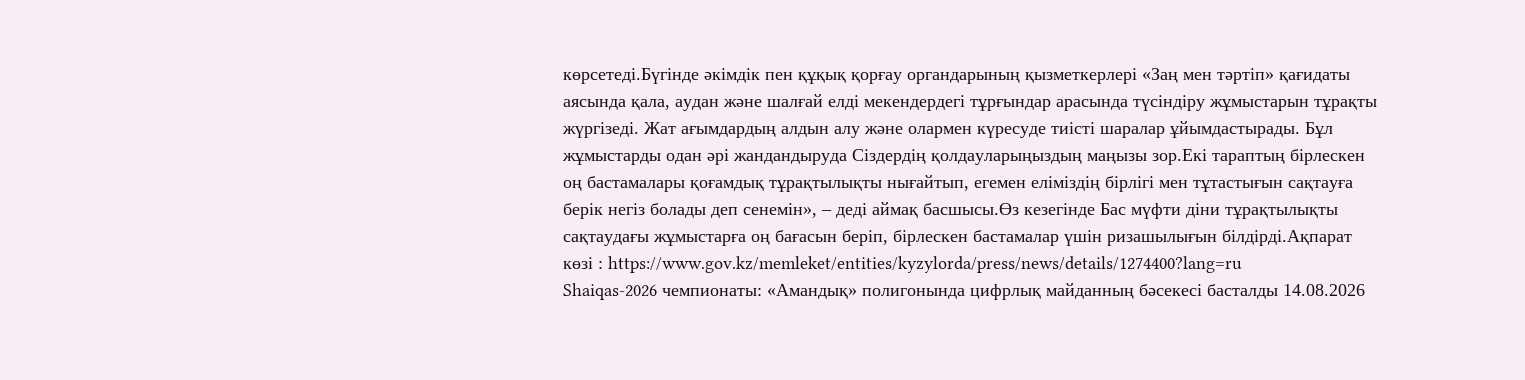көрсетеді.Бүгінде әкімдік пен құқық қорғау органдарының қызметкерлері «Заң мен тәртіп» қағидаты аясында қала, аудан және шалғай елді мекендердегі тұрғындар арасында түсіндіру жұмыстарын тұрақты жүргізеді. Жат ағымдардың алдын алу және олармен күресуде тиісті шаралар ұйымдастырады. Бұл жұмыстарды одан әрі жандандыруда Сіздердің қолдауларыңыздың маңызы зор.Екі тараптың бірлескен оң бастамалары қоғамдық тұрақтылықты нығайтып, егемен еліміздің бірлігі мен тұтастығын сақтауға берік негіз болады деп сенемін», – деді аймақ басшысы.Өз кезегінде Бас мүфти діни тұрақтылықты сақтаудағы жұмыстарға оң бағасын беріп, бірлескен бастамалар үшін ризашылығын білдірді.Ақпарат көзі : https://www.gov.kz/memleket/entities/kyzylorda/press/news/details/1274400?lang=ru
Shaiqas-2026 чемпионаты: «Амандық» полигонында цифрлық майданның бәсекесі басталды 14.08.2026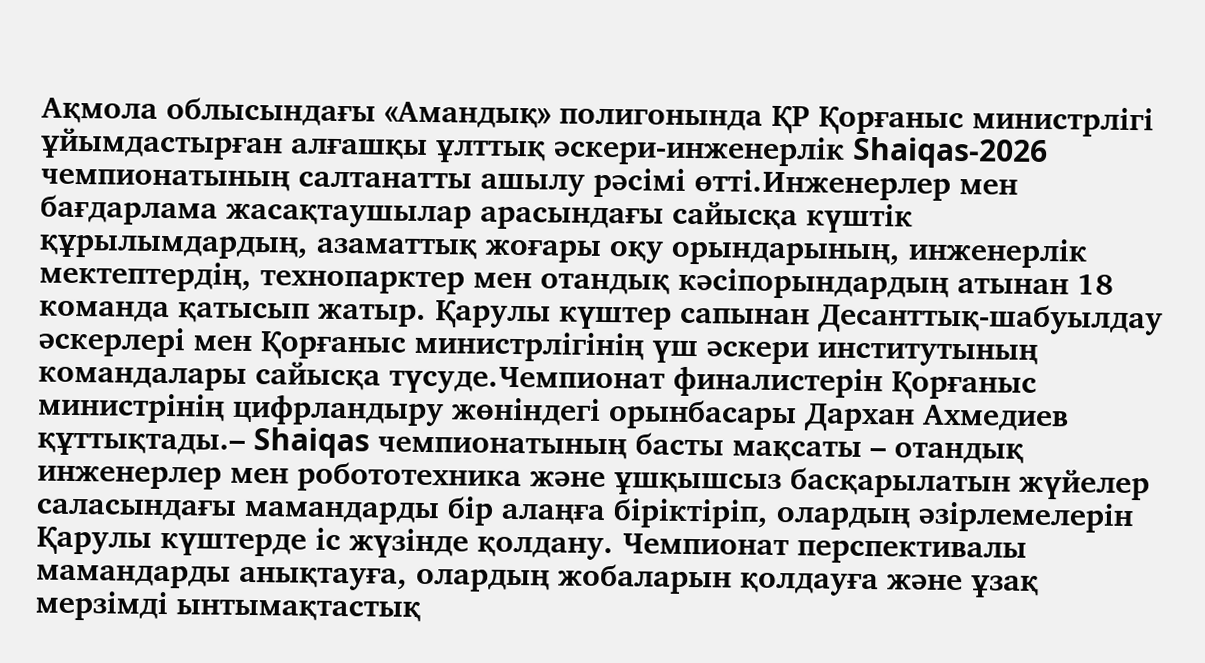Ақмола облысындағы «Амандық» полигонында ҚР Қорғаныс министрлігі ұйымдастырған алғашқы ұлттық әскери-инженерлік Shaiqas-2026 чемпионатының салтанатты ашылу рәсімі өтті.Инженерлер мен бағдарлама жасақтаушылар арасындағы сайысқа күштік құрылымдардың, азаматтық жоғары оқу орындарының, инженерлік мектептердің, технопарктер мен отандық кәсіпорындардың атынан 18 команда қатысып жатыр. Қарулы күштер сапынан Десанттық-шабуылдау әскерлері мен Қорғаныс министрлігінің үш әскери институтының командалары сайысқа түсуде.Чемпионат финалистерін Қорғаныс министрінің цифрландыру жөніндегі орынбасары Дархан Ахмедиев құттықтады.– Shaiqas чемпионатының басты мақсаты – отандық инженерлер мен робототехника және ұшқышсыз басқарылатын жүйелер саласындағы мамандарды бір алаңға біріктіріп, олардың әзірлемелерін Қарулы күштерде іс жүзінде қолдану. Чемпионат перспективалы мамандарды анықтауға, олардың жобаларын қолдауға және ұзақ мерзімді ынтымақтастық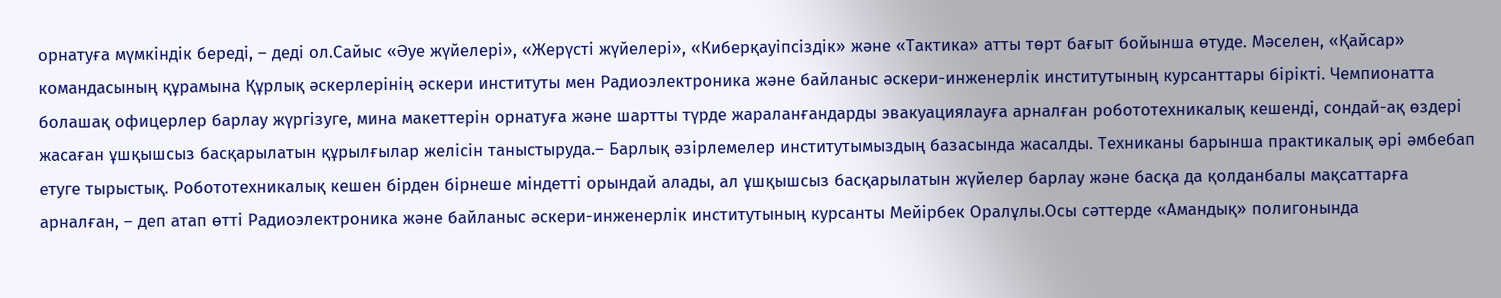орнатуға мүмкіндік береді, – деді ол.Сайыс «Әуе жүйелері», «Жерүсті жүйелері», «Киберқауіпсіздік» және «Тактика» атты төрт бағыт бойынша өтуде. Мәселен, «Қайсар» командасының құрамына Құрлық әскерлерінің әскери институты мен Радиоэлектроника және байланыс әскери-инженерлік институтының курсанттары бірікті. Чемпионатта болашақ офицерлер барлау жүргізуге, мина макеттерін орнатуға және шартты түрде жараланғандарды эвакуациялауға арналған робототехникалық кешенді, сондай-ақ өздері жасаған ұшқышсыз басқарылатын құрылғылар желісін таныстыруда.– Барлық әзірлемелер институтымыздың базасында жасалды. Техниканы барынша практикалық әрі әмбебап етуге тырыстық. Робототехникалық кешен бірден бірнеше міндетті орындай алады, ал ұшқышсыз басқарылатын жүйелер барлау және басқа да қолданбалы мақсаттарға арналған, – деп атап өтті Радиоэлектроника және байланыс әскери-инженерлік институтының курсанты Мейірбек Оралұлы.Осы сәттерде «Амандық» полигонында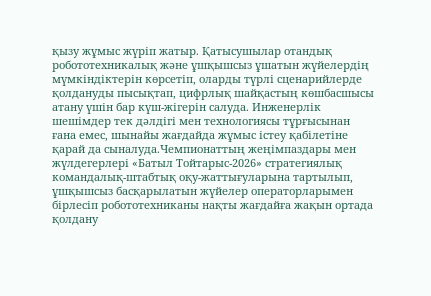қызу жұмыс жүріп жатыр. Қатысушылар отандық робототехникалық және ұшқышсыз ұшатын жүйелердің мүмкіндіктерін көрсетіп, оларды түрлі сценарийлерде қолдануды пысықтап, цифрлық шайқастың көшбасшысы атану үшін бар күш-жігерін салуда. Инженерлік шешімдер тек дәлдігі мен технологиясы тұрғысынан ғана емес, шынайы жағдайда жұмыс істеу қабілетіне қарай да сыналуда.Чемпионаттың жеңімпаздары мен жүлдегерлері «Батыл Тойтарыс-2026» стратегиялық командалық-штабтық оқу-жаттығуларына тартылып, ұшқышсыз басқарылатын жүйелер операторларымен бірлесіп робототехниканы нақты жағдайға жақын ортада қолдану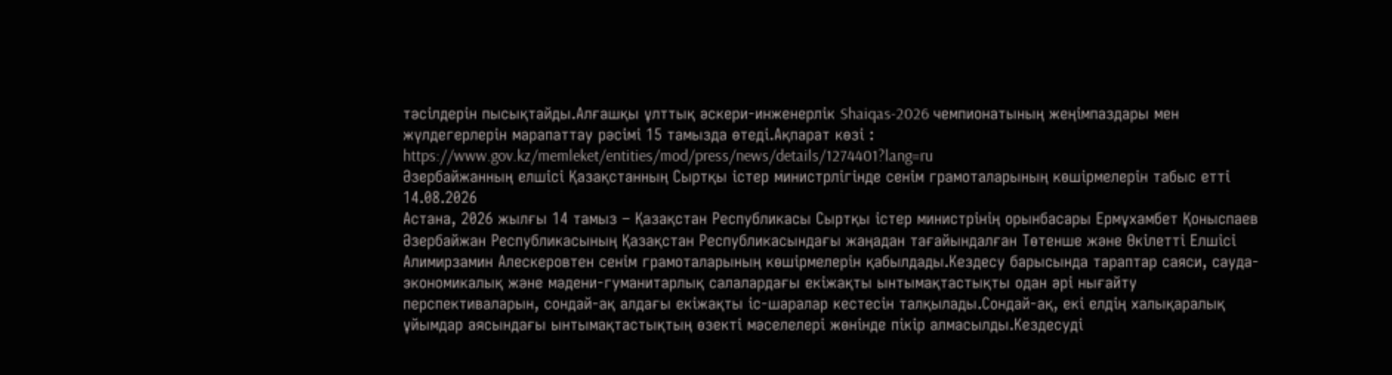тәсілдерін пысықтайды.Алғашқы ұлттық әскери-инженерлік Shaiqas-2026 чемпионатының жеңімпаздары мен жүлдегерлерін марапаттау рәсімі 15 тамызда өтеді.Ақпарат көзі : https://www.gov.kz/memleket/entities/mod/press/news/details/1274401?lang=ru
Әзербайжанның елшісі Қазақстанның Сыртқы істер министрлігінде сенім грамоталарының көшірмелерін табыс етті 14.08.2026
Астана, 2026 жылғы 14 тамыз – Қазақстан Республикасы Сыртқы істер министрінің орынбасары Ермұхамбет Қоныспаев Әзербайжан Республикасының Қазақстан Республикасындағы жаңадан тағайындалған Төтенше және Өкілетті Елшісі Алимирзамин Алескеровтен сенім грамоталарының көшірмелерін қабылдады.Кездесу барысында тараптар саяси, сауда-экономикалық және мәдени-гуманитарлық салалардағы екіжақты ынтымақтастықты одан әрі нығайту перспективаларын, сондай-ақ алдағы екіжақты іс-шаралар кестесін талқылады.Сондай-ақ, екі елдің халықаралық ұйымдар аясындағы ынтымақтастықтың өзекті мәселелері жөнінде пікір алмасылды.Кездесуді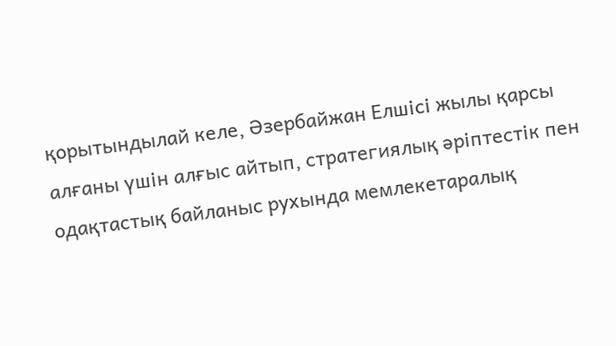қорытындылай келе, Әзербайжан Елшісі жылы қарсы алғаны үшін алғыс айтып, стратегиялық әріптестік пен одақтастық байланыс рухында мемлекетаралық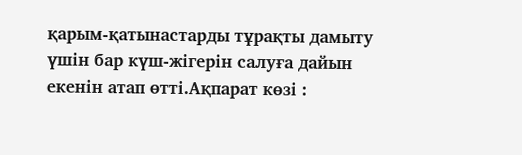қарым-қатынастарды тұрақты дамыту үшін бар күш-жігерін салуға дайын екенін атап өтті.Ақпарат көзі :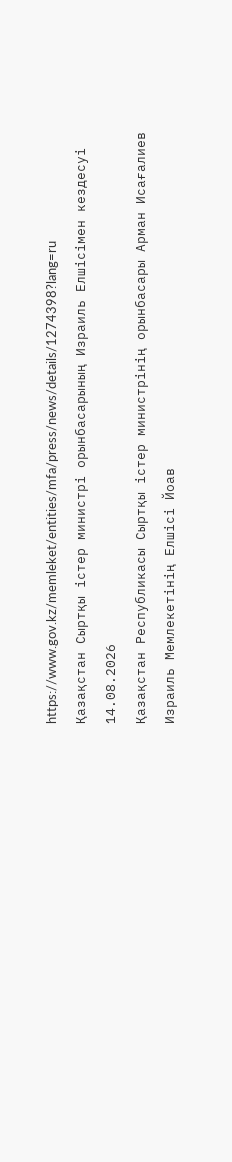https://www.gov.kz/memleket/entities/mfa/press/news/details/1274398?lang=ru
Қазақстан Сыртқы істер министрі орынбасарының Израиль Елшісімен кездесуі 14.08.2026
Қазақстан Республикасы Сыртқы істер министрінің орынбасары Арман Исағалиев Израиль Мемлекетінің Елшісі Йоав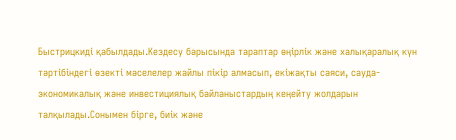Быстрицкиді қабылдады.Кездесу барысында тараптар өңірлік және халықаралық күн тәртібіндегі өзекті мәселелер жайлы пікір алмасып, екіжақты саяси, сауда-экономикалық және инвестициялық байланыстардың кеңейту жолдарын талқылады.Сонымен бірге, биік және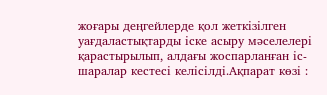жоғары деңгейлерде қол жеткізілген уағдаластықтарды іске асыру мәселелері қарастырылып, алдағы жоспарланған іс-шаралар кестесі келісілді.Ақпарат көзі :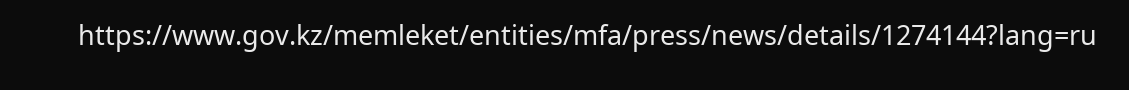https://www.gov.kz/memleket/entities/mfa/press/news/details/1274144?lang=ru